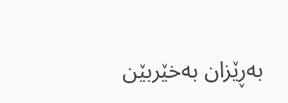به‌ڕێزان به‌خێربێن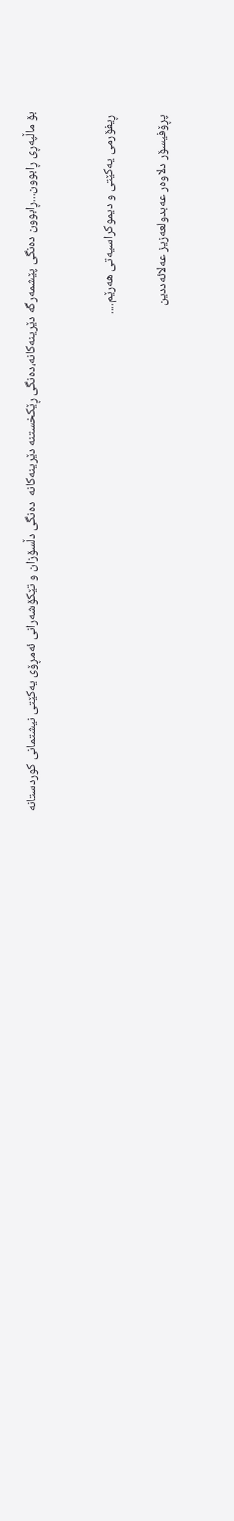بۆ ماڵپه‌ڕی ڕابوون...ڕابوون ده‌نگی پێشمه‌رگه‌ دێرینه‌کانه‌،ده‌نگی ڕێکخستنه‌ دێرینه‌کانه ‌ ده‌نگی دڵسۆزان و تێکۆشه‌رانی ئه‌مڕۆی یه‌کێتی نیشتمانی کوردستانه‌


 ڕیفۆرمی یه‌‌كێتی و دیموكراسیه‌‌تی هه‌رێم....

 پڕۆفیسۆر دلاوه‌ر عه‌بدولعه‌زیز عه‌لائه‌ددین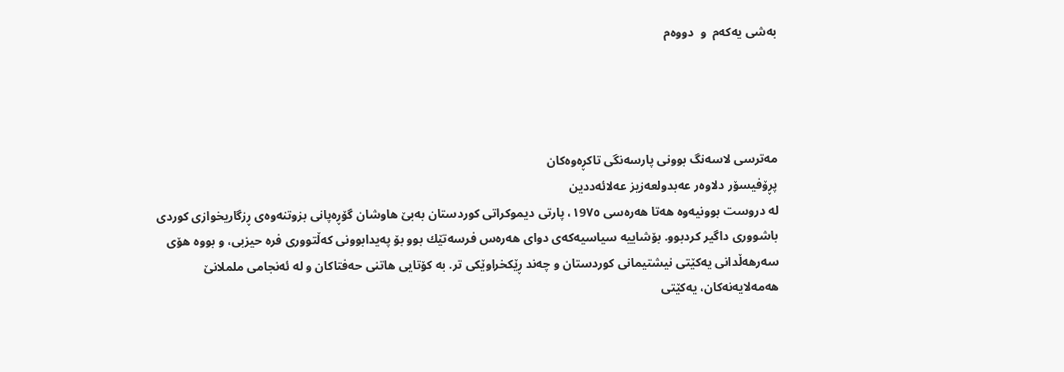به‌شی یه‌‌كه‌م  و  دووه‌‌م




مه‌ترسی لاسه‌نگ بوونی پارسه‌نگی تاكڕه‌وه‌كان
پڕۆفیسۆر دلاوه‌ر عه‌بدولعه‌زیز عه‌لائه‌ددین
له‌ دروست بوونیه‌‌وه‌ هه‌تا هه‌ره‌سی ١9٧٥، پارتی دیموكراتی كوردستان به‌بێ هاوشان گۆڕه‌پانی بزوتنه‌وه‌ی ڕزگاریخوازی كوردی باشووری داگیر كردبوو. بۆشاییه‌‌ سیاسیه‌‌كه‌ی دوای هه‌ره‌س فرسه‌تێك بوو بۆ په‌یدابوونی كه‌ڵتووری فره‌ حیزبی، و بووه‌ هۆی سه‌رهه‌ڵدانی یه‌‌كێتی نیشتیمانی كوردستان و چه‌ند ڕێكخراوێكی تر. به‌ كۆتایی هاتنی حه‌فتاكان و له‌ ئه‌نجامی ململانێ هه‌مه‌لایه‌‌نه‌كان، یه‌‌كێتی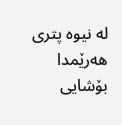له‌ نیوه‌ پتری هه‌رێمدا بۆشایی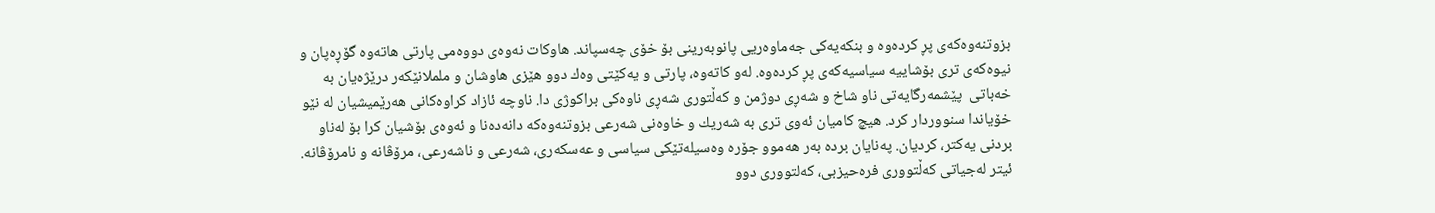بزوتنه‌وه‌كه‌ی پڕ كرده‌وه‌ و بنكه‌‌یه‌‌كی جه‌ماوه‌ریی پانوبه‌رینی بۆ خۆی چه‌سپاند. هاوكات نه‌وه‌ی دووه‌می پارتی هاته‌وه‌ گۆڕه‌پان و نیوه‌كه‌ی تری بۆشاییه‌‌ سیاسیه‌‌كه‌ی پڕ كرده‌وه‌. له‌و كاته‌وه‌، پارتی و یه‌‌كێتی وه‌ك دوو هێزی هاوشان و ململانێكه‌ر درێژه‌یان به‌ خه‌باتی ‌ پێشمه‌رگایه‌‌تی ناو شاخ و شه‌ڕی دوژمن و كه‌ڵتوری شه‌ڕی ناوه‌كی براكوژی دا. ناوچه‌ ئازاد كراوه‌كانی هه‌رێمیشیان له‌ نێو خۆیاندا سنووردار كرد. هیچ كامیان ئه‌وی تری به‌ شه‌ریك و خاوه‌نی شه‌رعی بزوتنه‌وه‌كه‌ دانه‌ده‌نا و ئه‌وه‌ی بۆشیان كرا بۆ له‌ناو بردنی یه‌‌كتر، كردیان. په‌نایان برده‌ به‌ر هه‌موو جۆره‌ وه‌سیله‌تێكی سیاسی و عه‌سكه‌ری، شه‌رعی و ناشه‌رعی، مرۆڤانه‌ و نامرۆڤانه‌. ئیتر له‌جیاتی كه‌ڵتووری فره‌حیزبی، كه‌لتووری دوو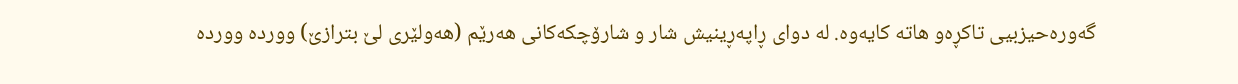گه‌وره‌حیزبیی تاكڕه‌و هاته‌ كایه‌‌وه‌. له‌ دوای ڕاپه‌ڕینیش شار و شارۆچكه‌‌كانی هه‌رێم (هه‌ولێری لێ بترازێ) وورده‌ وورده‌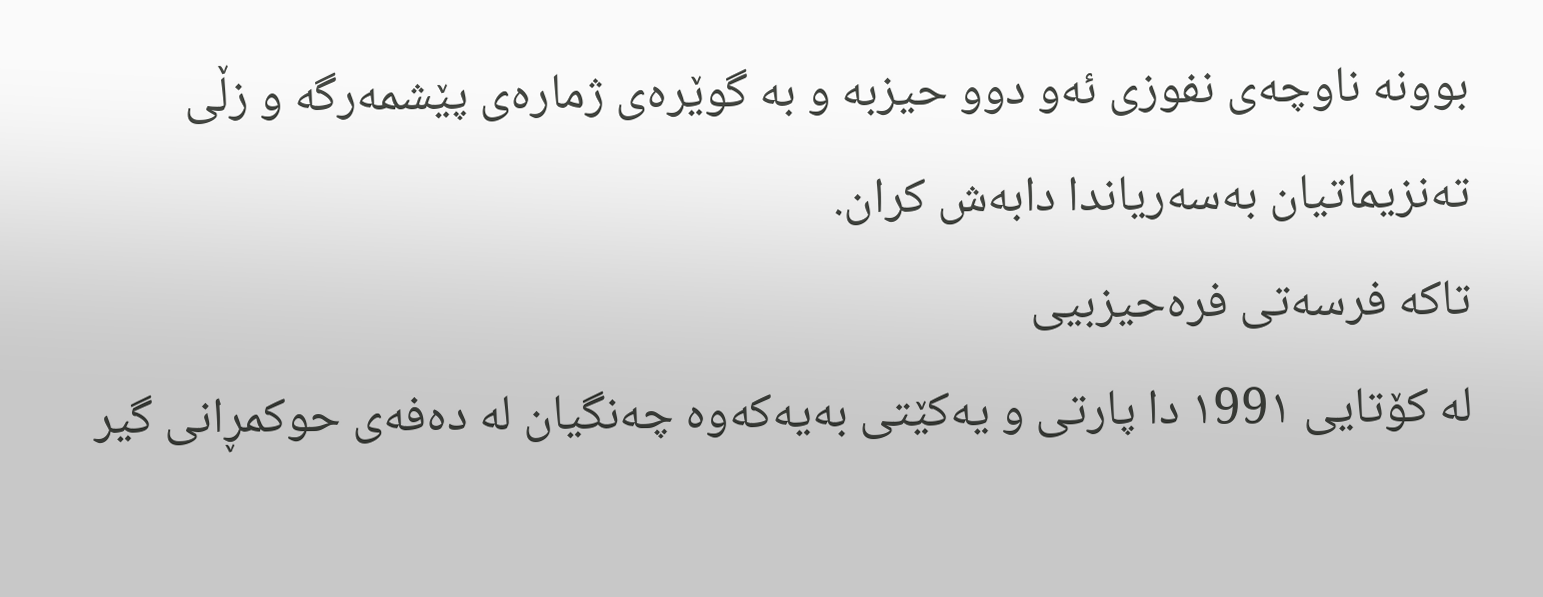بوونه‌ ناوچه‌ی نفوزی ئه‌و دوو حیزبه‌ و به‌ گوێره‌ی ژماره‌ی پێشمه‌رگه‌ و زڵی ته‌نزیماتیان به‌سه‌ریاندا دابه‌ش كران‌.
تاكه‌ فرسه‌تی فره‌حیزبیی
له‌ كۆتایی ١99١ دا پارتی و یه‌‌كێتی به‌یه‌‌كه‌وه‌ چه‌نگیان له‌ ده‌فه‌ی حوكمڕانی گیر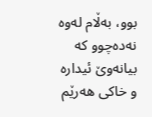بوو، به‌ڵام له‌وه‌ نه‌ده‌چوو كه‌ بیانه‌وێ ئیداره‌ و خاكی هه‌رێم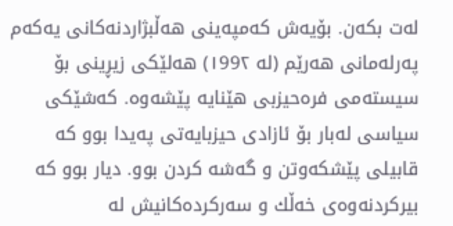له‌ت بكه‌ن. بۆیه‌‌ش كه‌مپه‌ینی هه‌ڵبژاردنه‌كانی یه‌‌كه‌م په‌رله‌مانی هه‌رێم (له‌ ١99٢) هه‌لێكی زیڕینی بۆ سیسته‌می فره‌حیزبی هێنایه‌‌ پێشه‌وه‌. كه‌شێكی سیاسی له‌بار بۆ ئازادی حیزبایه‌‌تی په‌یدا بوو كه‌ قابیلی پێشكه‌وتن و گه‌شه‌ كردن بوو. دیار بوو كه‌ بیركردنه‌وه‌ی خه‌ڵك و سه‌ركرده‌كانیش له‌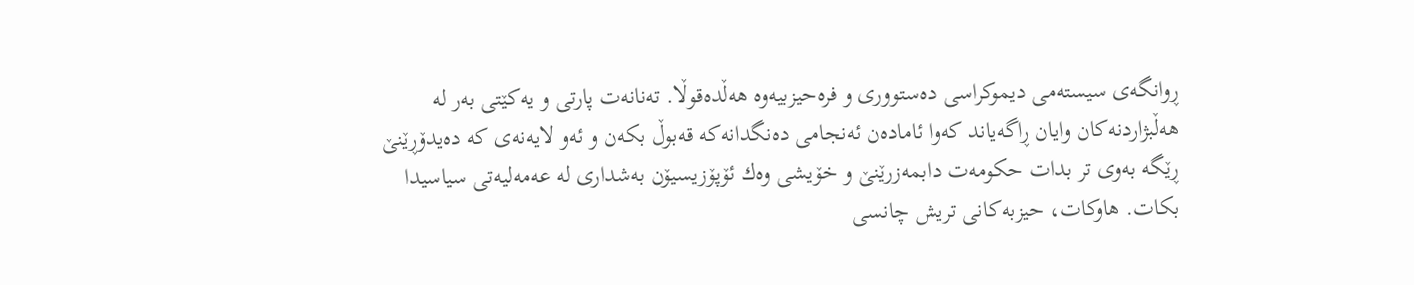ڕوانگه‌ی سیسته‌می دیموكراسی ده‌ستووری و فره‌حیزبیه‌‌وه‌ هه‌ڵده‌قوڵا. ته‌نانه‌ت پارتی و یه‌‌كێتی به‌ر له‌ هه‌ڵبژاردنه‌كان وایان ڕاگه‌یاند كه‌وا ئاماده‌ن ئه‌نجامی ده‌نگدانه‌كه‌ قه‌بوڵ بكه‌ن و ئه‌و لایه‌‌نه‌ی كه‌ ده‌یدۆڕێنێ ڕێگه‌ به‌وی تر بدات حكومه‌ت دابمه‌زرێنێ و خۆیشی وه‌ك ئۆپۆزیسیۆن به‌شداری له‌ عه‌مه‌لیه‌‌تی سیاسیدا بكات. هاوكات، حیزبه‌كانی تریش چانسی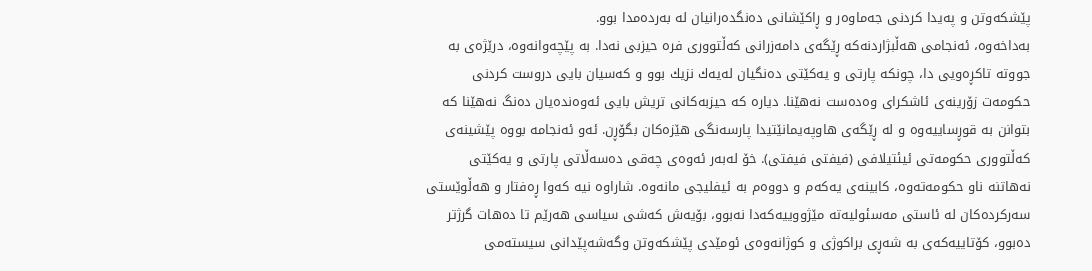پێشكه‌وتن و په‌یدا كردنی جه‌ماوه‌ر و ڕاكێشانی ده‌نگده‌رانیان له‌ ‌به‌رده‌مدا بوو.
به‌داخه‌وه‌، ئه‌نجامی هه‌ڵبژاردنه‌كه‌ ڕێگه‌ی دامه‌زرانی كه‌ڵتووری فره‌ حیزبی نه‌دا. به‌ پێچه‌وانه‌وه‌، درێژه‌ی به‌ جووته‌ تاكڕه‌ویی دا، چونكه‌ پارتی و یه‌‌كێتی ده‌نگیان له‌یه‌‌ك نزیك بوو و كه‌سیان بایی دروست كردنی حكومه‌ت زۆرینه‌ی ئاشكرای وه‌ده‌ست نه‌هێنا. دیاره‌ كه‌ حیزبه‌كانی تریش بایی ئه‌وه‌نده‌یان ده‌نگ نه‌هێنا كه‌ بتوانن به‌ قوڕساییه‌‌وه‌ و له‌ ڕێگه‌ی هاوپه‌یمانێتیدا پارسه‌نگی هێزه‌كان بگۆڕن. ئه‌و ئه‌نجامه‌ بووه‌ پێشینه‌ی كه‌ڵتووری حكومه‌تی ئیئتیلافی (فیفتی فیفتی). خۆ له‌به‌ر ئه‌وه‌ی چه‌قی ده‌سه‌ڵاتی پارتی و یه‌‌كێتی نه‌هاتنه‌ ناو حكومه‌ته‌وه‌، كابینه‌ی یه‌‌كه‌م و دووه‌م به‌ ئیفلیجی مانه‌وه‌. شاراوه‌ نیه‌‌ كه‌وا ڕه‌فتار و هه‌ڵوێستی سه‌ركرده‌كان له‌ ئاستی مه‌سئولیه‌‌ته‌ مێژووییه‌‌كه‌دا نه‌بوو، بۆیه‌‌ش كه‌شی سیاسی هه‌رێم تا ده‌هات گرژتر ده‌بوو، كۆتاییه‌‌كه‌ی به‌ شه‌ڕی براكوژی و كوژانه‌وه‌ی ئومێدی پێشكه‌وتن وگه‌شه‌پێدانی سیسته‌می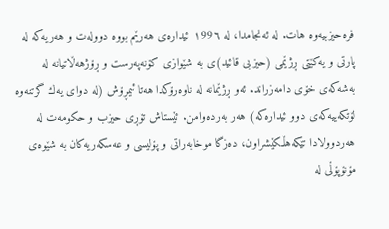فره‌حیزبیه‌‌وه‌ هات. له‌ ئه‌نجامدا، له‌ ١99٦ ئیداره‌ی هه‌رێم بووه‌ دووله‌ت و هه‌ریه‌‌كه‌ له‌ پارتی و یه‌‌كێتی ڕژێمی (حیزبی قائید)ی به‌ شێوازی كۆنه‌په‌رست و ڕۆژهه‌ڵاتیانه‌ له‌ به‌شه‌كه‌ی خۆی دامه‌زراند. ئه‌و ڕژێمانه‌ له‌ ناوه‌رۆكدا هه‌تا ئیمڕۆش (له‌ دوای یه‌‌ك گرتنه‌وه‌ لۆتكه‌ییه‌‌كه‌ی دوو ئیداره‌كه‌) هه‌ر به‌رده‌وامن‌. ئێستاش تۆڕی حیزب و حكومه‌ت له‌ هه‌ردوولادا تێكه‌هڵكێشراون، ده‌زگا موخابه‌راتی و پۆلیسی و عه‌سكه‌ریه‌‌كان به‌ شێوه‌ی مۆنۆپۆڵی له‌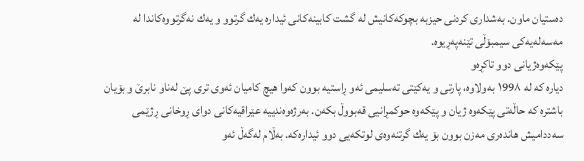ده‌ستیان ماون. به‌شداری كردنی حیزبه‌ بچوكه‌كانیش له‌ گشت كابینه‌كانی ئیداره‌ یه‌‌ك گرتوو و یه‌‌ك نه‌گرتووه‌كاندا له‌ مه‌سه‌له‌یه‌‌كی سیمبۆڵی تێنه‌په‌ڕیوه‌.
پێكه‌وه‌ژیانی دوو تاكڕه‌و
دیاره‌ كه‌ له‌ ١99٨ به‌ولاوه‌، پارتی و یه‌‌كێتی ته‌سلیمی ئه‌و ڕاستیه‌‌ بوون كه‌وا‌ هیچ كامیان ئه‌وی تری پێ له‌ناو نابرێ و بۆیان باشتره‌ كه‌ حاڵه‌تی پێكه‌وه‌ ژیان و پێكه‌وه‌ حوكمڕانیی قه‌بووڵ بكه‌ن. به‌رژه‌وه‌ندییه‌‌ عێراقیه‌‌كانی دوای ڕوخانی ڕژێمی سه‌ددامیش هانده‌ری مه‌زن بوون بۆ یه‌‌ك گرتنه‌وه‌ی لوتكه‌یی دوو ئیداره‌كه‌. به‌ڵام له‌گه‌ڵ ئه‌و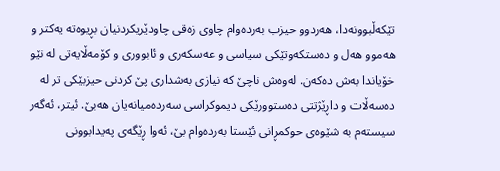تێكه‌ڵبوونه‌دا، هه‌ردوو حیزب‌ به‌رده‌وام چاوی زه‌قی چاودێریكردنیان بڕیوه‌ته‌ یه‌‌كتر و هه‌موو هه‌ل و ده‌ستكه‌وتێكی سیاسی و عه‌سكه‌ری و ئابووری و كۆمه‌ڵایه‌‌تی له‌ نێو خۆیاندا به‌ش ده‌كه‌ن. له‌وه‌ش‌ ناچێ كه‌ نیازی به‌شداری پێ كردنی حیزبێكی تر له‌ ده‌سه‌ڵات و داڕێژتتی ده‌ستوورێكی دیموكراسی سه‌رده‌میانه‌‌یان هه‌بێ. ئیتر، ئه‌گه‌ر سیسته‌م به‌ شێوه‌ی حوكمڕانی ئێستا به‌رده‌وام بێ، ئه‌وا ڕێگه‌ی په‌یدابوونی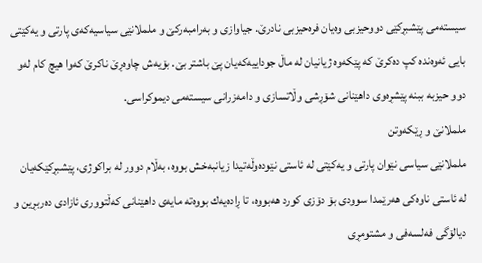سیسته‌می پێشبڕكێی دووحیزبی وه‌یان فره‌حیزبی نادرێ. جیاوازی و به‌رامبه‌ركێ و ململانێی سیاسیه‌‌كه‌ی پارتی و یه‌‌كێتی بایی ئه‌وه‌نده‌ كپ ده‌كرێ كه‌ پێكه‌وه‌ ژیانیان له‌ ماڵ جوداییه‌‌كه‌یان پێ باشتر بێ. بۆیه‌‌ش چاوه‌ڕێ ناكرێ كه‌وا هیچ كام له‌و دوو حیزبه‌ ببنه‌ پێشڕه‌وی داهێنانی شۆڕشی وڵاتسازی و دامه‌زرانی سیسته‌می دیموكراسی.
ململانێ و ڕێكه‌وتن
ململانێی سیاسی نێوان پارتی و یه‌‌كێتی له‌ ئاستی نێوده‌وڵه‌تیدا زیانبه‌خش بووه‌، به‌ڵام دوور له‌ براكوژی، پێشبڕكێكه‌یان له‌ ئاستی ناوه‌كی هه‌رێمدا سوودی بۆ دۆزی كورد هه‌بووه‌، تا ڕاده‌یه‌‌ك بووه‌ته‌ مایه‌‌ی داهێنانی كه‌ڵتووری ئازادی ده‌ربڕین و دیالۆگی فه‌لسه‌فی و مشتومڕی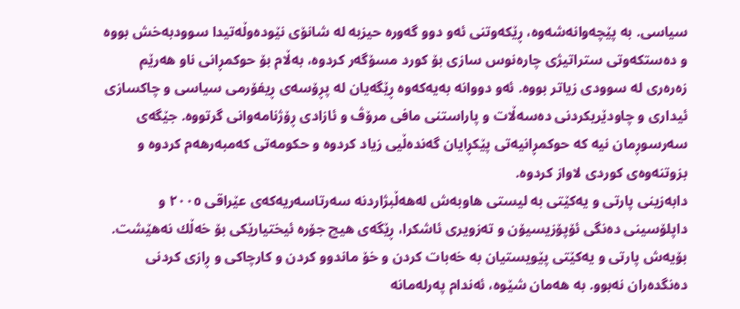سیاسی. به‌ پێچه‌وانه‌شه‌وه‌، ڕێكه‌وتنی ئه‌و دوو گه‌وره‌ حیزبه‌ له‌ شانۆی نێوده‌وڵه‌تیدا سوودبه‌خش بووه‌ و ده‌ستكه‌وتی ستراتیژی چاره‌نوس سازی بۆ كورد مسۆگه‌ر كردوه‌، به‌ڵام بۆ حوكمڕانی ناو هه‌رێم زه‌ره‌ری له‌ سوودی زیاتر بووه‌. ئه‌و دووانه‌ به‌یه‌‌كه‌وه‌ ڕێگه‌یان‌ له‌ پڕۆسه‌ی ڕیفۆرمی سیاسی و چاكسازی ئیداری و چاودێریكردنی ده‌سه‌ڵات و پاراستنی مافی مرۆڤ و ئازادی ڕۆژنامه‌وانی ‌گرتووه‌. جێگه‌ی سه‌رسوڕمان نیه‌‌ كه‌ حوكمڕانیه‌‌تی پێكڕایان گه‌نده‌ڵیی زیاد كردوه‌ و حكومه‌تی كه‌مبه‌رهه‌م كردوه‌ و بزوتنه‌وه‌ی كوردی لاواز كردوه‌.
دابه‌زینی پارتی و یه‌‌كێتی به‌ لیستی هاوبه‌ش له‌هه‌ڵبژاردنه‌ سه‌رتاسه‌ریه‌‌كه‌ی عێراقی‌ ٢٠٠٥ و داپلۆسینی ده‌نگی ئۆپۆزیسیۆن و ته‌زویری ئاشكرا، ڕێگه‌ی هیچ جۆره‌ ئیختیارێكی بۆ خه‌ڵك نه‌هێشت. بۆیه‌‌ش پارتی و یه‌‌كێتی پێویستیان به‌ خه‌بات كردن و خۆ ماندوو كردن و كارچاكی و ڕازی كردنی ده‌نگده‌ران نه‌بوو‌. به‌ هه‌مان شێوه‌، ئه‌ندام په‌رله‌مانه‌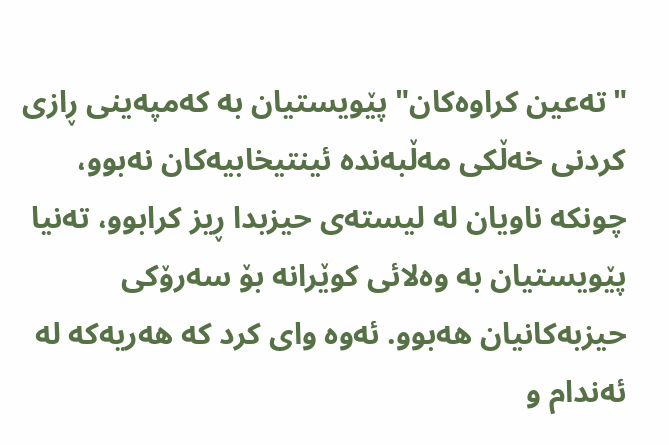"ته‌عین كراوه‌كان" پێویستیان به‌ كه‌مپه‌ینی ڕازی كردنی خه‌ڵكی مه‌ڵبه‌نده‌ ئینتیخابیه‌‌كان نه‌بوو، چونكه‌ ناویان له‌ لیسته‌ی حیزبدا ڕیز كرابوو، ته‌نیا پێویستیان به‌ وه‌لائی كوێرانه‌ بۆ سه‌رۆكی حیزبه‌كانیان هه‌بوو. ئه‌وه‌ وای كرد‌ كه‌ هه‌ریه‌‌كه‌ له‌ ئه‌ندام و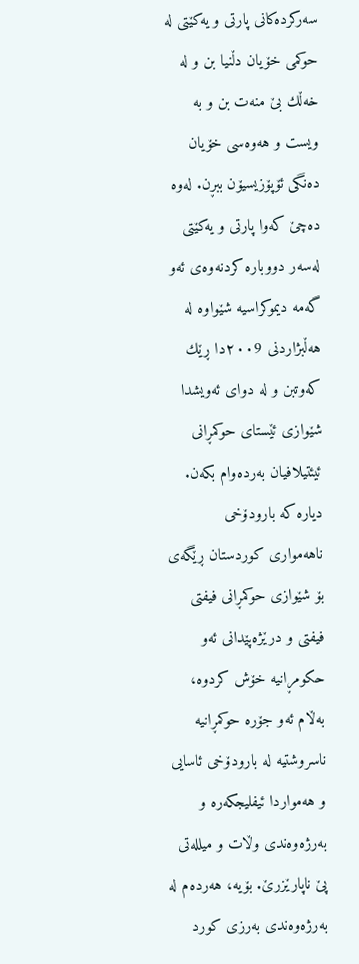سه‌ركرده‌كانی پارتی و یه‌‌كێتی له‌ حوكمی خۆیان دڵنیا بن و له‌ خه‌ڵك بێ منه‌ت بن و به‌ ویست و هه‌وه‌سی خۆیان ده‌نگی ئۆپۆزیسیۆن ببڕن. له‌وه‌ ده‌چێ كه‌وا پارتی و یه‌‌كێتی له‌سه‌ر دووباره‌ كردنه‌وه‌ی ئه‌و گه‌مه‌ دیموكراسیه‌‌ شێواوه‌ له‌ هه‌ڵبژاردنی ٢٠٠9دا ڕێك كه‌وتبن و له‌ دوای ئه‌ویشدا شێوازی ئێستای حوكمڕانی ئیئتیلافیان به‌رده‌وام بكه‌ن.
دیاره‌ كه‌ بارودۆخی ناهه‌مواری كوردستان ڕێگه‌ی بۆ شێوازی حوكمڕانی فیفتی فیفتی و درێژه‌پێدانی ئه‌و حكومڕانیه‌‌ خۆش كردوه‌، به‌ڵام ئه‌و جۆره‌ حوكمڕانیه‌‌ ناسروشتیه‌‌ له‌ بارودۆخی ئاسایی و هه‌مواردا ئیفلیجكه‌ره‌ و به‌رژه‌وه‌ندی وڵات و میلله‌تی پێ ناپارێزرێ. بۆیه‌‌، هه‌رده‌م له‌ به‌رژه‌وه‌ندی به‌رزی كورد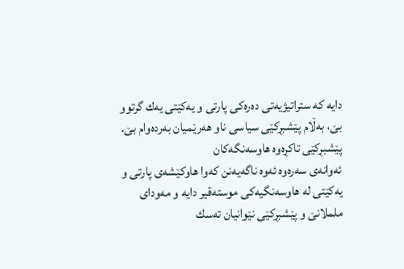دایه‌‌ كه‌ ستراتیژیه‌‌تی ده‌ره‌كی پارتی و یه‌‌كێتی یه‌‌ك گرتوو بێ، به‌ڵام پێشبڕكێی سیاسی ناو هه‌رێمیان به‌رده‌وام بێ.
پێشبڕكێی تاكڕه‌وه‌ هاوسه‌نگه‌كان
ئه‌وانه‌ی سه‌ره‌وه‌ ئه‌وه‌ ناگه‌یه‌‌نن كه‌وا هاوكێشه‌ی پارتی و یه‌‌كێتی له‌ هاوسه‌نگیه‌‌كی موسته‌قیر دایه‌‌ و مه‌ودای ململانێ و پێشبڕكێی نێوانیان ته‌سك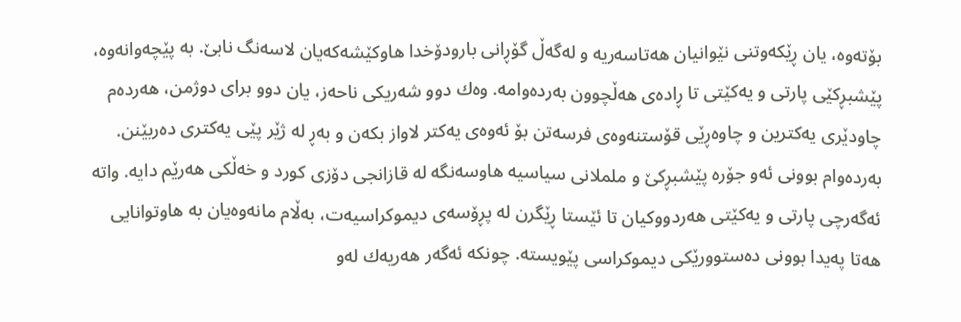بۆته‌وه‌، یان ڕێكه‌وتنی نێوانیان هه‌تاسه‌ریه‌‌ و له‌گه‌ڵ گۆڕانی بارودۆخدا هاوكێشه‌كه‌یان‌ لاسه‌نگ نابێ. به‌ پێچه‌وانه‌وه‌، پێشبڕكێی پارتی و یه‌‌كێتی تا ڕاده‌ی هه‌ڵچوون به‌رده‌وامه‌. وه‌ك دوو شه‌ریكی ناحه‌ز، ‌یان دوو برای دوژمن، هه‌رده‌م چاودێری یه‌‌كترین و چاوه‌ڕێی قۆستنه‌وه‌ی فرسه‌تن‌ بۆ ئه‌وه‌ی یه‌‌كتر لاواز بكه‌ن و به‌ڕ له‌ ژێر پێی یه‌‌كتری ده‌ربێنن. به‌رده‌وام بوونی ئه‌و جۆره‌ پێشبڕكێ و ململانی سیاسیه‌‌‌ هاوسه‌نگه‌ له‌ قازانجی دۆزی كورد و خه‌ڵكی هه‌رێم دایه‌‌. واته‌ ئه‌گه‌رچی پارتی و یه‌‌كێتی هه‌ردووكیان تا ئێستا ڕێگرن له‌ پڕۆسه‌ی دیموكراسیه‌‌ت، به‌ڵام مانه‌وه‌یان به‌ هاوتوانایی هه‌تا په‌یدا بوونی ده‌ستوورێكی دیموكراسی پێویسته‌. چونكه‌ ئه‌گه‌ر هه‌ریه‌‌ك له‌و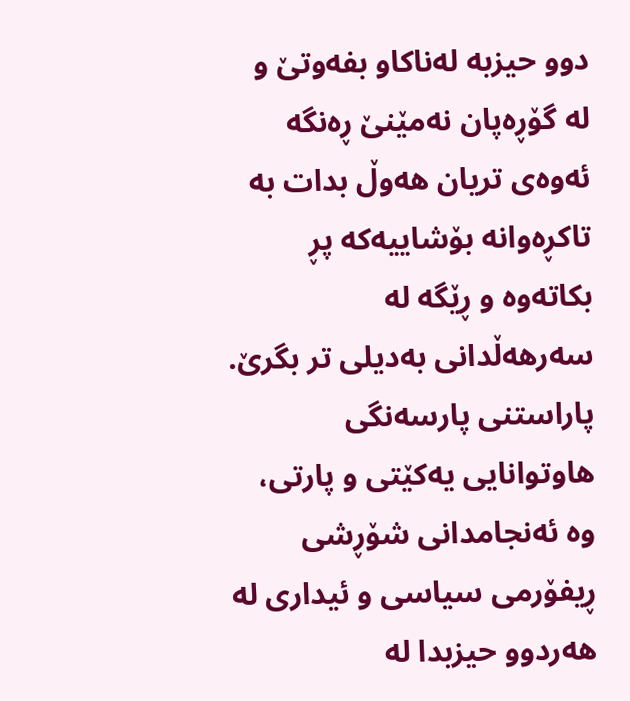دوو حیزبه‌ له‌ناكاو بفه‌وتێ و له‌ گۆڕه‌پان نه‌مێنێ ڕه‌نگه‌‌ ئه‌وه‌ی تریان هه‌وڵ بدات به‌ تاكڕه‌وانه‌ بۆشاییه‌‌كه‌ پڕ بكاته‌وه‌ و ڕێگه‌ له‌ سه‌رهه‌ڵدانی به‌دیلی تر بگرێ. پاراستنی پارسه‌نگی هاوتوانایی یه‌‌كێتی و پارتی، وه‌ ئه‌نجامدانی شۆڕشی ڕیفۆرمی سیاسی و ئیداری له‌ هه‌ردوو حیزبدا له‌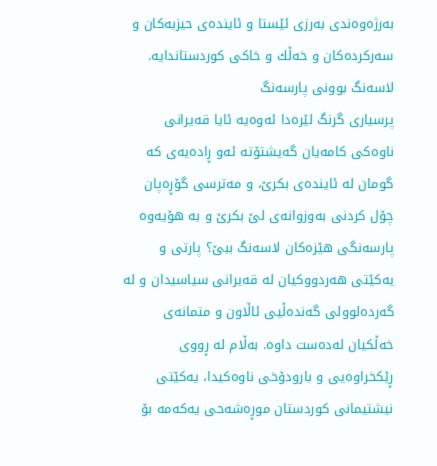به‌رژه‌وه‌ندی به‌رزی ئێستا و ئاینده‌ی حیزبه‌كان و سه‌ر‌كرده‌كان و خه‌ڵك و خاكی كوردستاندایه‌‌.
لاسه‌نگ بوونی پارسه‌نگ
پرسیاری گرنگ لێره‌دا ئه‌وه‌یه‌‌ ئایا قه‌یرانی ناوه‌كی كامه‌یان گه‌یشتۆته‌ ئه‌و ڕاده‌یه‌‌ی كه‌ گومان له‌ ئاینده‌ی بكرێ، و مه‌ترسی گۆڕه‌پان چۆل كردنی به‌وزوانه‌ی لێ بكرێ و به‌ هۆیه‌‌وه‌ پارسه‌نگی هێزه‌كان لاسه‌نگ ببێ؟ پارتی و یه‌‌كێتی هه‌ردووكیان له‌ قه‌یرانی سیاسیدان و له‌ گه‌رده‌لوولی گه‌نده‌ڵیی ئاڵاون و متمانه‌ی خه‌ڵكیان له‌ده‌ست داوه‌. به‌ڵام له‌ ڕووی ڕێكخراوه‌یی و بارودۆخی ناوه‌كیدا، یه‌‌كێتی نیشتیمانی كوردستان‌ موڕه‌شه‌حی یه‌‌كه‌مه‌ بۆ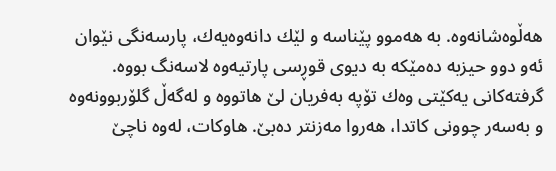هه‌ڵوه‌شانه‌وه‌. به‌ هه‌موو پێناسه‌ و لێك دانه‌وه‌یه‌‌ك، پارسه‌نگی نێوان ئه‌و دوو حیزبه‌ ده‌مێكه‌ به‌ دیوی قوڕسی پارتیه‌‌وه‌ لاسه‌نگ بووه‌. گرفته‌كانی یه‌‌كێتی وه‌ك تۆپه‌ به‌فریان لێ هاتووه‌ و له‌گه‌ڵ گلۆربوونه‌وه‌ و به‌سه‌ر چوونی كاتدا، هه‌روا مه‌زنتر ده‌بێ. هاوكات، له‌وه‌ ناچێ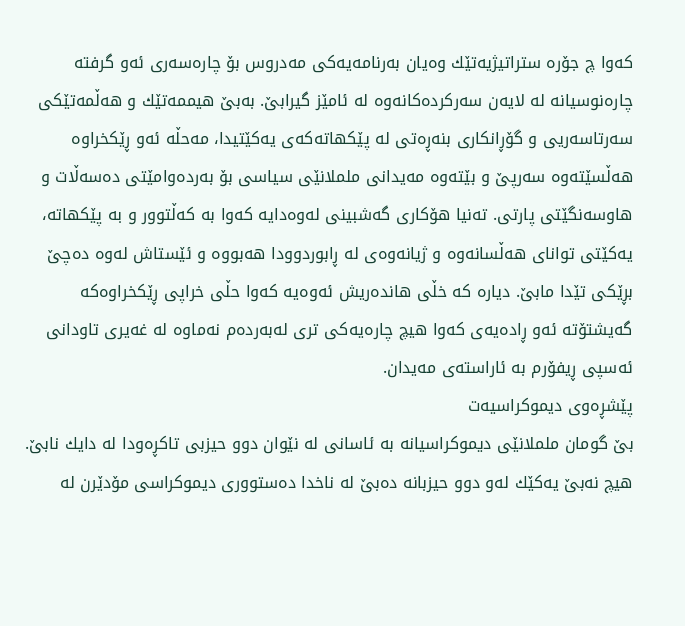كه‌وا چ جۆره‌ ستراتیژیه‌‌تێك وه‌یان به‌رنامه‌یه‌‌كی مه‌دروس بۆ چاره‌سه‌ری ئه‌و گرفته‌ چاره‌نوسیانه‌ له‌ لایه‌‌ن سه‌ركرده‌كانه‌وه‌ له‌‌ ئامێز گیرابێ. به‌بێ هیممه‌تێك و هه‌ڵمه‌تێكی سه‌رتاسه‌ریی و گۆڕانكاری بنه‌ڕه‌تی له‌ پێكهاته‌كه‌‌ی یه‌‌كێتیدا، مه‌حڵه‌ ئه‌و ڕێكخراوه‌ هه‌ڵسێته‌وه‌ سه‌رپێ و بێته‌وه‌ مه‌یدانی ململانێی سیاسی بۆ به‌رده‌وامێتی ده‌سه‌ڵات و هاوسه‌نگێتی پارتی. ته‌نیا هۆكاری گه‌شبینی له‌وه‌دایه‌‌ كه‌وا به‌ كه‌ڵتوور و به‌ پێكهاته‌، یه‌‌كێتی توانای هه‌ڵسانه‌وه‌ و ژیانه‌وه‌ی له‌ ڕابوردوودا هه‌بووه‌ و ئێستاش له‌وه‌ ده‌چێ بڕێكی تێدا مابێ‌. دیاره‌ كه‌ خڵی هانده‌ریش ئه‌وه‌یه‌‌ كه‌وا حڵی خراپی ڕێكخراوه‌كه‌ گه‌یشتۆته‌ ئه‌و ڕاده‌یه‌‌ی كه‌وا هیچ چاره‌یه‌‌كی تری له‌به‌رده‌م نه‌ماوه‌‌‌ له‌ غه‌یری تاودانی ئه‌سپی ڕیفۆرم به‌ ئاراسته‌ی مه‌یدان.
پێشڕه‌وی دیموكراسیه‌‌ت
بێ گومان ململانێی دیموكراسیانه‌ به‌ ئاسانی له‌ نێوان دوو حیزبی تاكڕه‌ودا له‌ دایك نابێ. هیچ نه‌بێ یه‌‌كێك له‌و دوو حیزبانه‌ ده‌بێ له‌ ناخدا ده‌ستووری دیموكراسی مۆدێرن له‌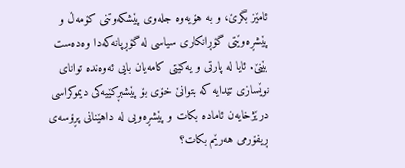ئامێز بگرێ، و به‌ هۆیه‌‌وه‌ جله‌وی پێشكه‌وتنی كۆمه‌ڵ و پێشڕه‌وێتی گۆڕانكاری سیاسی له‌ گۆڕ‌‌پانه‌كه‌دا وه‌ده‌ست بێنێ. ئایا له‌ پارتی و یه‌‌كێتی كامه‌یان بایی ئه‌وه‌نده‌ توانای نوێسازی تێدایه‌‌ كه‌ بتوانێ خۆی بۆ پێشبڕكێیه‌‌كی دیموكراسی درێژخایه‌‌ن ئاماده‌ بكات و پێشڕه‌ویی له‌ داهێنانی پڕۆسه‌ی ڕیفۆرمی هه‌رێم بكات؟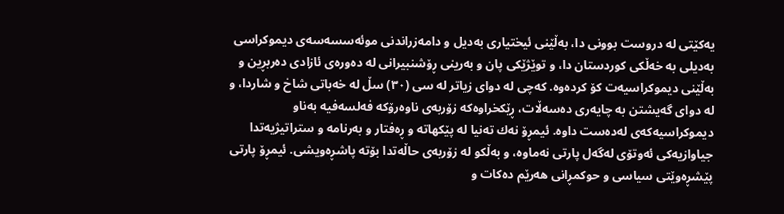یه‌‌كێتی له‌ دروست بوونی دا، به‌ڵێنی ئیختیاری به‌دیل و دامه‌زراندنی موئه‌سسه‌سه‌ی دیموكراسی به‌دیلی به‌ خه‌ڵكی كوردستان دا، و توێژێكی پان و به‌رینی ڕۆشنبیرانی له‌ ده‌وره‌ی ئازادی ده‌ربڕین و به‌ڵێنی دیموكراسیه‌‌ت كۆ كرده‌وه‌‌. كه‌چی له‌ دوای زیاتر له‌ سی (۳٠) سڵ له‌ خه‌باتی شاخ و شاردا، و له‌ ‌دوای گه‌یشتن به‌ چایه‌‌ری ده‌سه‌ڵات، ڕێكخراوه‌كه‌ زۆربه‌ی ناوه‌رۆكه‌ فه‌لسه‌فیه‌‌ به‌ناو دیموكراسیه‌‌كه‌ی له‌ده‌ست داوه‌. ئیمڕۆ نه‌ك ته‌نیا له‌ پێكهاته‌ و ڕه‌فتار و به‌رنامه‌ و ستراتیژیه‌‌تدا جیاوازیه‌‌كی ئه‌وتۆی له‌گه‌ل پارتی نه‌ماوه‌، و به‌ڵكو له‌ زۆربه‌ی حاڵه‌تدا بۆته‌ پاشڕه‌ویشی. ئیمڕۆ پارتی پێشڕه‌وێتی سیاسی و حوكمڕانی هه‌رێم ده‌كات و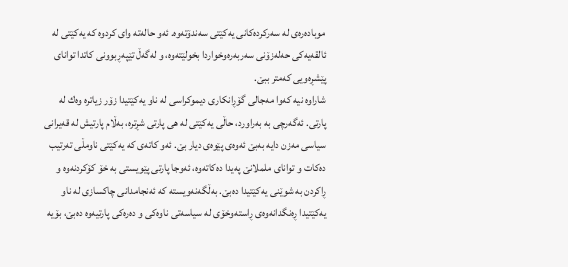موباده‌ره‌ی له‌ سه‌ر‌كرده‌كانی یه‌‌كێتی ‌سه‌ندۆته‌وه‌. ئه‌و حاله‌ته‌ وای كردوه‌ كه‌ یه‌‌كێتی له‌ ئالقه‌یه‌‌كی حه‌له‌زۆنی سه‌ربه‌ره‌وخواردا بخولێته‌وه‌‌، و له‌گه‌ڵ تێپه‌ڕبوونی كاتدا توانای پێشڕه‌ویی كه‌متر ببێ.
شاراوه‌ نیه‌‌ كه‌وا مه‌جالی گۆڕانكاری دیموكراسی له‌ ناو یه‌‌كێتیدا زۆر زیاتره‌ وه‌ك له‌ پارتی. ئه‌گه‌رچی به‌ به‌راورد، حاڵی یه‌‌كێتی له‌ هی پارتی شڕتره‌، به‌ڵام پارتیش له‌ قه‌یرانی سیاسی مه‌زن دایه‌‌ به‌بێ ئه‌وه‌ی پێوه‌ی دیار بێ. ئه‌و كاته‌ی كه‌ یه‌‌كێتی ناومڵی ته‌رتیب ده‌كات و توانای ململانێ په‌یدا ده‌كاته‌وه‌، ئه‌وجا پارتی پێویستی به‌ خۆ كۆكردنه‌وه‌ و ڕاكردن به‌ شوێنی یه‌‌كێتیدا ده‌بێ. به‌ڵگه‌نه‌ویسته‌ كه‌ ئه‌نجامدانی چاكسازی له‌ ناو یه‌‌كێتیدا ڕه‌نگدانه‌وه‌ی ڕاسته‌وخۆی له‌ سیاسه‌تی ناوه‌كی و ده‌ره‌كی پارتیه‌‌وه‌ ده‌بێ، بۆیه‌‌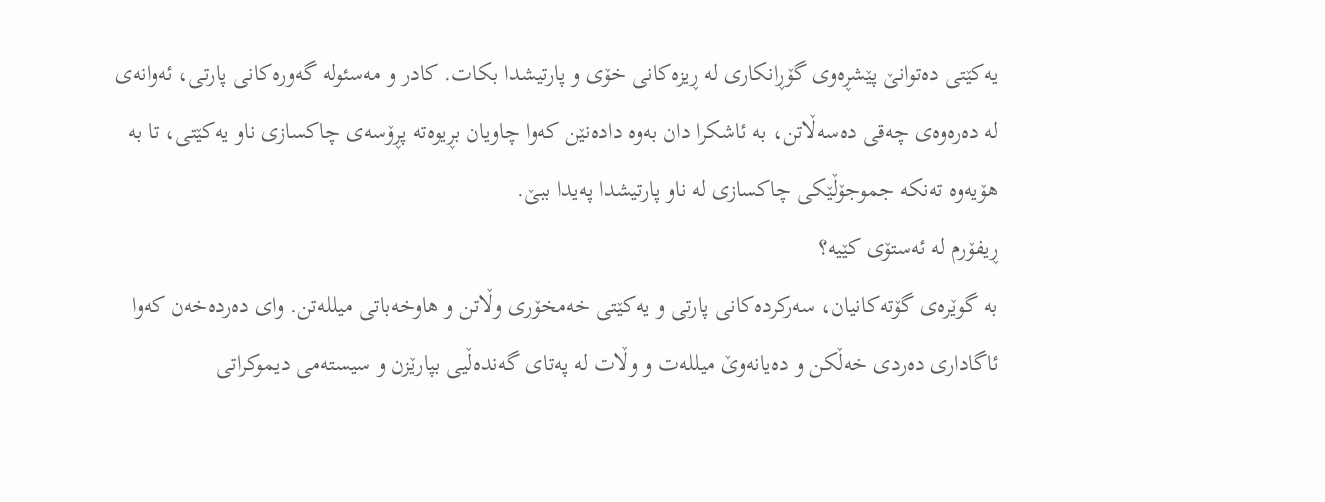یه‌‌كێتی ده‌توانێ پێشڕه‌وی گۆڕانكاری له‌ ڕیزه‌كانی خۆی و پارتیشدا بكات. كادر و مه‌سئوله‌ گه‌وره‌كانی پارتی، ئه‌وانه‌ی له‌ ده‌ره‌وه‌ی چه‌قی ده‌سه‌ڵاتن، به‌ ئاشكرا دان به‌وه‌ داده‌نێن كه‌وا چاویان بڕیوه‌ته‌ پڕۆسه‌ی چاكسازی ناو یه‌‌كێتی، تا به‌ هۆیه‌‌وه‌ ته‌نكه‌ جموجۆڵێكی چاكسازی له‌ ناو پارتیشدا په‌یدا ببێ.
ڕیفۆرم له‌ ئه‌ستۆی كێیه‌‌؟
به‌ گوێره‌ی گۆته‌كانیان، سه‌ركرده‌كانی پارتی و یه‌‌كێتی خه‌مخۆری وڵاتن و هاوخه‌باتی میلله‌تن. وای ده‌رده‌خه‌ن كه‌وا ئاگاداری ده‌ردی خه‌ڵكن و ده‌یانه‌وێ میلله‌ت و وڵات له‌ په‌تای گه‌نده‌ڵیی بپارێزن و سیسته‌می دیموكراتی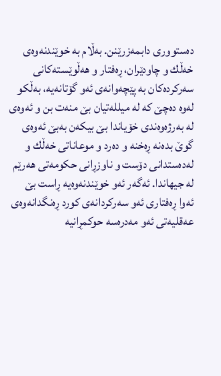ده‌ستووری دابمه‌زرێنن. به‌ڵام به‌ خوێندنه‌وه‌ی خه‌ڵك و چاودێران، ڕه‌فتار و هه‌ڵوێسته‌كانی سه‌ركرده‌كان به‌ پێچه‌وانه‌ی ئه‌و گۆتانه‌یه‌‌، به‌ڵكو له‌وه‌ ده‌چێ كه‌ له‌ میلله‌تیان بێ منه‌ت بن و ئه‌وه‌ی له‌ به‌رژه‌وه‌ندی خۆیاندا بێ بیكه‌ن به‌بێ ئه‌وه‌ی گوێ بده‌نه‌‌ ڕه‌خنه‌ و‌ ده‌رد و موعاناتی خه‌ڵك و له‌ده‌ستدانی دۆست و ناوزڕانی حكومه‌تی هه‌رێم له‌ جیهاندا. ئه‌گه‌ر ئه‌و خوێندنه‌وه‌یه‌‌ ڕاست بێ ئه‌وا ڕه‌فتاری ئه‌و سه‌ركردانه‌ی كورد‌ ڕه‌نگدانه‌وه‌ی عه‌قلیه‌‌تی ئه‌و مه‌دره‌سه‌ حوكمڕانیه‌‌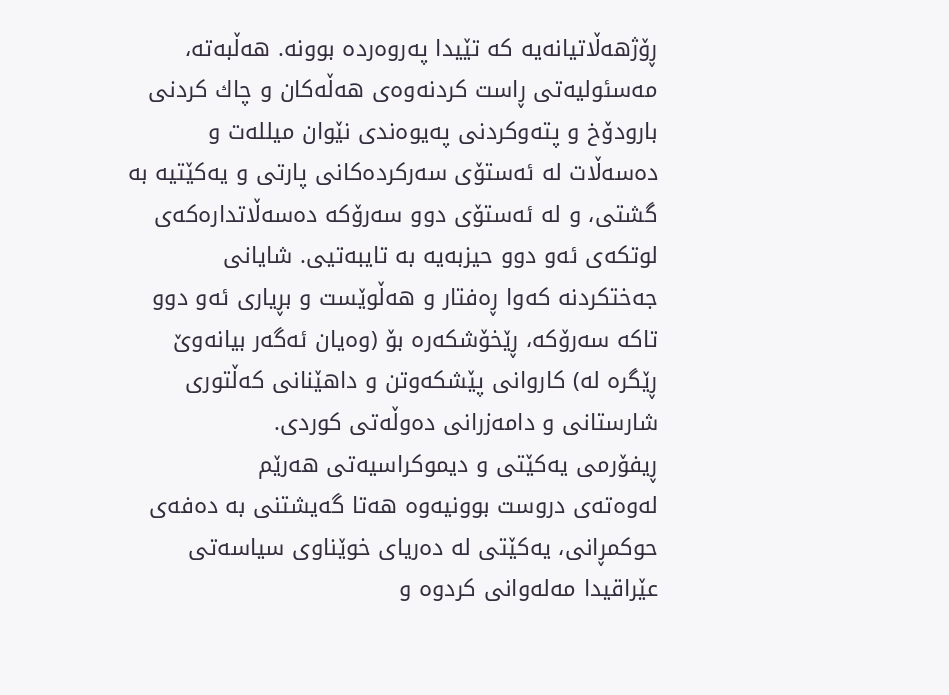ڕۆژهه‌ڵاتیانه‌یه‌ كه‌ تێیدا په‌روه‌رده‌ بوونه‌. هه‌ڵبه‌ته‌، مه‌سئولیه‌‌تی ڕاست كردنه‌وه‌ی هه‌ڵه‌كان و چاك كردنی بارودۆخ و پته‌وكردنی په‌یوه‌ندی نێوان میلله‌ت و ده‌سه‌ڵات له‌ ئه‌ستۆی سه‌ركرده‌كانی پارتی و یه‌‌كێتیه‌‌ به‌ گشتی، و له‌ ئه‌ستۆی دوو سه‌رۆكه‌ ده‌سه‌ڵاتداره‌‌كه‌ی لوتكه‌ی ئه‌و دوو حیزبه‌یه‌‌ به‌ تایبه‌تیی. شایانی جه‌ختكردنه‌ كه‌وا ڕه‌فتار و هه‌ڵوێست و بڕیاری ئه‌و دوو تاكه‌ سه‌رۆكه‌،‌ ڕێخۆشكه‌ره‌ بۆ (وه‌یان ئه‌گه‌ر بیانه‌وێ ڕێگره‌ له‌) كاروانی پێشكه‌وتن و داهێنانی كه‌ڵتوری شارستانی و دامه‌زرانی ده‌وڵه‌تی كوردی.
ڕیفۆرمی یه‌‌كێتی و دیموكراسیه‌‌تی هه‌رێم
له‌وه‌ته‌ی دروست بوونیه‌‌وه‌ هه‌تا گه‌یشتنی به‌ ده‌فه‌ی حوكمڕانی‌، یه‌‌كێتی له‌ ده‌ریای خوێناوی سیاسه‌تی عێراقیدا مه‌له‌وانی كردوه‌ و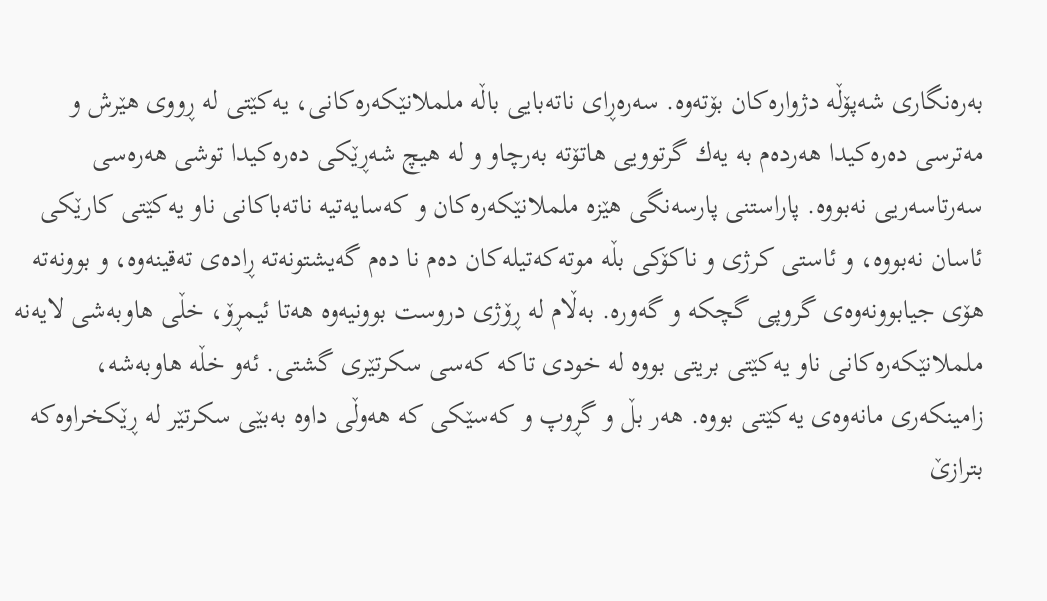به‌ره‌نگاری شه‌پۆڵه‌ دژواره‌كان بۆته‌وه‌. سه‌ره‌ڕای ناته‌بایی باڵه‌ ململانێكه‌ره‌كانی، یه‌‌كێتی له‌ ڕووی هێرش و مه‌ترسی ده‌ره‌كیدا هه‌رده‌م به‌ یه‌‌ك گرتوویی هاتۆته‌ به‌رچاو و له‌ هیچ شه‌ڕێكی ده‌ره‌كیدا توشی هه‌ره‌سی سه‌رتاسه‌ریی نه‌بووه‌. پاراستنی پارسه‌نگی هێزه‌ ململانێكه‌ره‌كان و كه‌سایه‌‌تیه‌‌ ناته‌باكانی ناو یه‌‌كێتی كارێكی ئاسان نه‌بووه‌، و ئاستی كرژی و ناكۆكی بڵه‌‌ موته‌كه‌تیله‌كان ده‌م نا ده‌م گه‌یشتونه‌ته‌ ڕاده‌ی ته‌قینه‌وه‌، و بوونه‌ته‌ هۆی جیابوونه‌وه‌ی گروپی گچكه‌ و گه‌وره‌. به‌ڵام له‌ ڕۆژی دروست بوونیه‌‌وه‌ هه‌تا ئیمڕۆ، خڵی هاوبه‌شی لایه‌‌نه‌ ململانێكه‌ره‌كانی ناو یه‌‌كێتی بریتی بووه‌ له‌ خودی تاكه‌ كه‌سی سكرتێری گشتی. ئه‌و خڵه‌ هاوبه‌شه‌، زامینكه‌ری مانه‌وه‌ی یه‌‌كێتی بووه‌. هه‌ر بڵ و گڕوپ و كه‌سێكی كه‌ هه‌وڵی داوه‌ به‌بێی سكرتێر له‌ ڕێكخراوه‌كه‌ بترازێ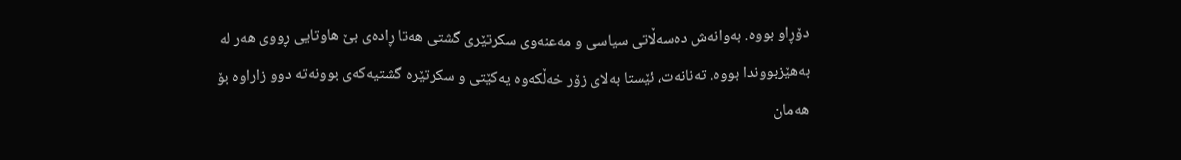دۆڕاو بووه‌. به‌وانه‌ش ده‌سه‌ڵاتی سیاسی و مه‌عنه‌وی سكرتێری گشتی هه‌تا ڕاده‌ی بێ هاوتایی ڕووی هه‌ر له‌ به‌هێزبووندا بووه‌. ته‌نانه‌ت، ئێستا به‌لای زۆر خه‌ڵكه‌وه‌ یه‌‌كێتی و سكرتێره‌ گشتیه‌‌كه‌ی بوونه‌ته‌ دوو زاراوه‌ بۆ هه‌مان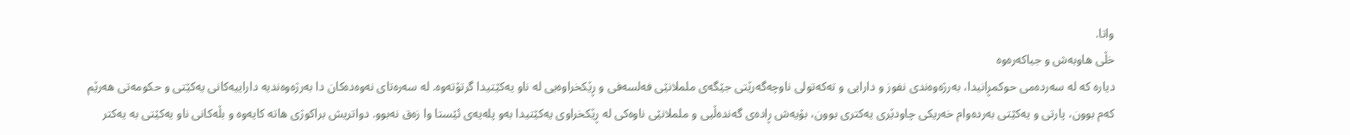واتا.
خڵی هاوبه‌ش و جیاكه‌ره‌وه‌
دیاره‌ كه‌ له‌ سه‌رده‌می حوكمڕانیدا، به‌رژه‌وه‌ندی نفوز و دارایی و ته‌كه‌تولی ناوچه‌گه‌رێتی جێگه‌ی ململانێی فه‌لسه‌فی و ڕێكخراوه‌یی له‌ ناو یه‌‌كێتیدا گرتۆته‌وه‌. له‌ سه‌ره‌تای نه‌وه‌ده‌كان دا به‌رژه‌وه‌ندیه‌‌ داراییه‌‌كانی یه‌‌كێتی و حكومه‌تی هه‌رێم كه‌م بوون، پارتی و یه‌‌كێتی به‌رده‌وام خه‌ریكی چاودێری یه‌‌كتری بوون، بۆیه‌‌ش ڕاده‌ی گه‌نده‌ڵیی و ململانێی ناوه‌كی له‌ ڕێكخراوی یه‌‌كێتیدا به‌و‌ پله‌یه‌‌ی ئێستا وا‌ زه‌ق نه‌بوو. دواتریش براكوژی هاته‌ كایه‌‌وه‌ و بڵه‌كانی ناو یه‌‌كێتی به‌ یه‌‌كتر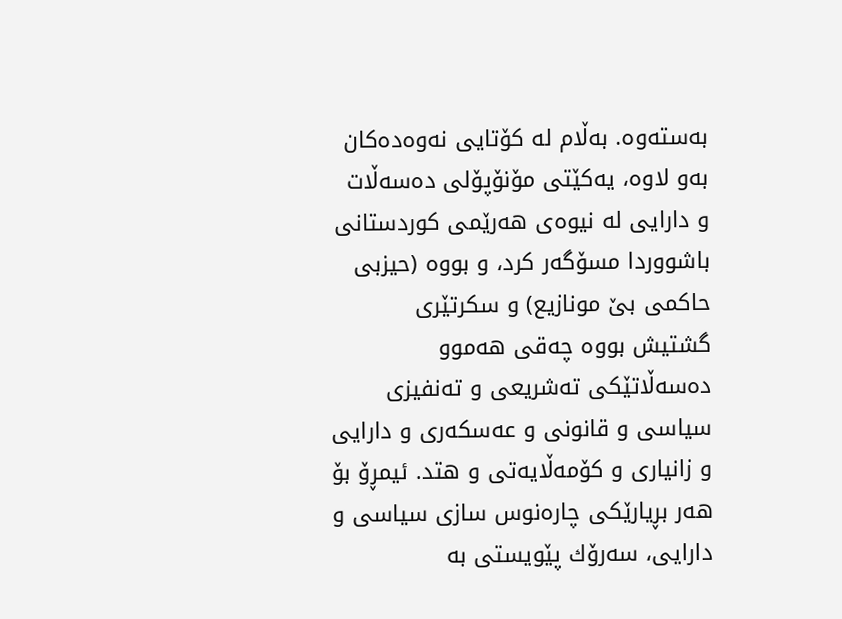به‌سته‌وه‌. به‌ڵام له‌ كۆتایی نه‌وه‌ده‌كان به‌و لاوه‌، یه‌‌كێتی مۆنۆپۆلی ده‌سه‌ڵات و دارایی له‌ نیوه‌ی هه‌رێمی كوردستانی باشووردا مسۆگه‌ر كرد، و بووه‌ (حیزبی حاكمی بێ مونازیع) و سكرتێری گشتیش بووه‌ چه‌قی هه‌موو ده‌سه‌ڵاتێكی ته‌شریعی و ته‌نفیزی سیاسی و قانونی و عه‌سكه‌ری و دارایی و زانیاری و كۆمه‌ڵایه‌‌تی و هتد. ئیمڕۆ بۆ هه‌ر بڕیارێكی چاره‌نوس سازی سیاسی و دارایی، سه‌رۆك پێویستی به‌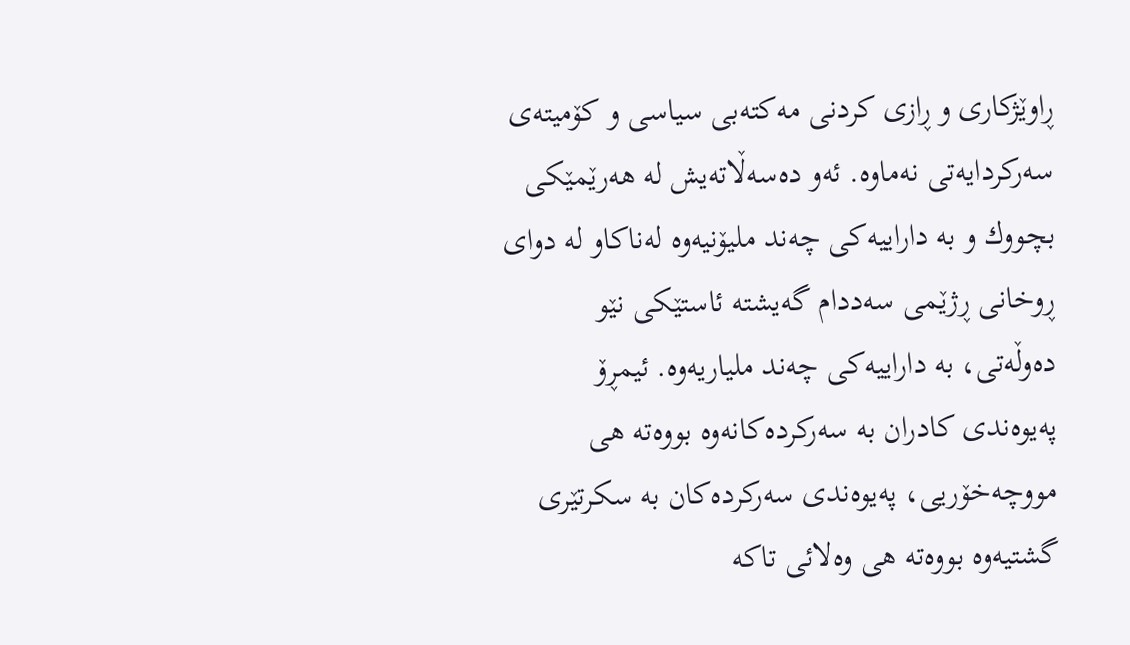ڕاوێژكاری و ڕازی كردنی مه‌كته‌بی سیاسی و كۆمیته‌ی سه‌ركردایه‌‌تی نه‌ماوه‌. ئه‌و ده‌سه‌ڵاته‌یش‌ له‌ هه‌رێمێكی بچووك و به‌ داراییه‌‌كی چه‌ند ملیۆنیه‌‌وه‌ له‌ناكاو له‌ دوای ڕوخانی ڕژێمی سه‌ددام گه‌یشته‌ ئاستێكی نێو ده‌وڵه‌تی، به‌ داراییه‌‌كی چه‌ند ملیاریه‌‌وه‌. ئیمڕۆ په‌یوه‌ندی كادران به‌ سه‌ركرده‌كانه‌وه‌ بووه‌‌ته‌ هی مووچه‌خۆریی، په‌یوه‌ندی سه‌ركرده‌كان به‌ سكرتێری گشتیه‌‌وه‌ بووه‌ته‌ هی وه‌لائی تاكه‌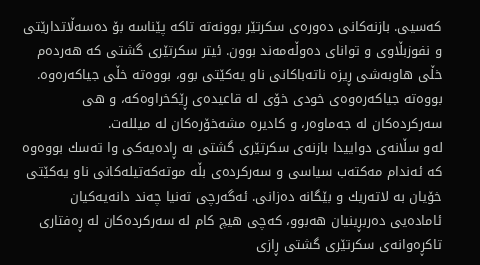كه‌سیی. بازنه‌كانی ده‌وره‌ی سكرتێر بوونه‌ته‌‌ تاكه‌ پێناسه‌ بۆ ده‌سه‌ڵاتدارێتی و نفوزبڵاوی و توانای ده‌وڵه‌مه‌ند بوون. ئیتر سكرتێری‌ گشتی كه‌ هه‌رده‌م خڵی هاوبه‌شی ڕیزه‌ ناته‌باكانی ناو یه‌‌كێتی بوو، بووه‌‌ته‌ خڵی جیاكه‌ره‌وه‌. بووه‌ته‌‌ جیاكه‌ره‌وه‌ی خودی خۆی له‌ قاعیده‌ی ڕێكخراوه‌كه‌، و هی سه‌ركرده‌كان له‌ جه‌ماوه‌ر‌، و كادیره‌ مشه‌خۆره‌كان له‌ میلله‌ت.
له‌و سڵانه‌ی دواییدا بازنه‌ی سكرتێری گشتی به‌ ڕاده‌یه‌‌كی وا ته‌سك بووه‌‌‌وه‌ كه‌ ئه‌ندام مه‌كته‌ب سیاسی و سه‌ركرده‌ی بڵه‌ موته‌كه‌تیله‌‌كانی ناو یه‌‌كێتی خۆیان به‌ لاته‌ریك و بێگانه‌ ده‌زانی. ئه‌گه‌رچی ته‌نیا چه‌ند دانه‌یه‌‌كیان ئاماده‌یی ده‌ربڕینیان هه‌بوو، كه‌چی هیچ كام له‌ سه‌ركرده‌كان له‌ ڕه‌فتاری تاكڕه‌وانه‌ی سكرتێری گشتی ڕازی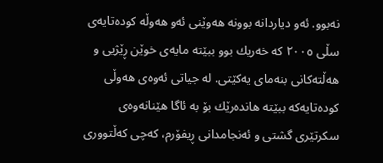نه‌بوو. ئه‌و دیاردانه‌‌ بوونه‌ هه‌وێنی ئه‌و هه‌وڵه‌ كوده‌تایه‌‌ی سڵی ٢٠٠٥‌ كه‌ خه‌ریك بوو ببێته‌ مایه‌‌ی خوێن ڕێژیی و هه‌ڵته‌كانی بنه‌مای یه‌‌كێتی. له‌ جیاتی ئه‌وه‌ی هه‌وڵی‌ كوده‌تایه‌‌كه‌ ببێته‌ هانده‌رێك بۆ به‌ ئاگا هێنانه‌وه‌ی سكرتێری گشتی و ئه‌نجامدانی ڕیفۆرم، كه‌چی كه‌ڵتووری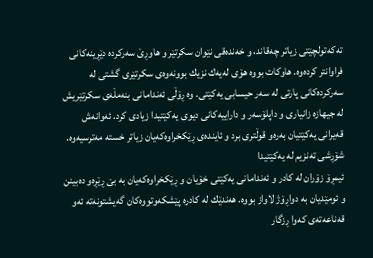ته‌كه‌تولچێتی زیاتر چه‌قاند، و خه‌نده‌قی نێوان سكرتێر و هاوڕێ سه‌ركرده‌ دێڕینه‌كانی فراوانتر كرده‌وه‌. هاوكات بووه‌ هۆی له‌یه‌‌ك نزیك بوونه‌وه‌ی سكرتێری گشتی له‌ سه‌ركرده‌كانی پارتی له‌ سه‌ر حیسابی یه‌‌كێتی. وه‌ ڕۆڵی ئه‌ندامانی بنه‌مڵه‌ی سكرتێریش له‌ جیهازه‌ زانیاری و داپلۆسه‌ر و داراییه‌‌كانی دیوی یه‌‌كێتیدا زیادی كرد. ئه‌وانه‌ش‌ قه‌یرانی یه‌‌كێتیان به‌ره‌و قوڵتری برد و ئاینده‌ی ڕێكخراوه‌كه‌یان زیاتر خسته‌ مه‌ترسیه‌‌وه‌.
شۆڕشی ته‌نزیم له‌ یه‌‌كێتیدا
ئیمڕۆ زۆران له‌ كادر و ئه‌ندامانی یه‌‌كێتی خۆیان و ڕێكخراوه‌كه‌یان به‌ بێ ڕێڕه‌و ده‌بینن و ئومێدیان به‌ دواڕۆژ لاواز بووه‌. هه‌ندێك له‌ كادره‌ پێشكه‌وتووه‌كان گه‌یشتونه‌ته‌ ئه‌و قه‌ناعه‌ته‌ی كه‌وا ڕزگار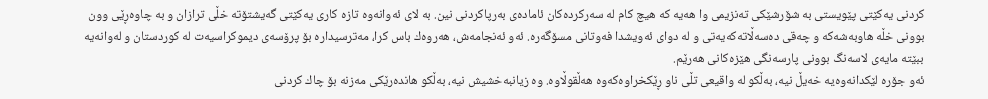كردنی یه‌‌كێتی پێویستی به‌ شۆرشێكی ته‌نزیمی وا هه‌یه‌‌ كه‌ هیچ كام له‌ سه‌ركرده‌كان ئاماده‌ی به‌رپاكردنی نین. به‌ لای ئه‌وانه‌وه‌ تازه‌ كاری یه‌‌كێتی گه‌یشتۆته‌ خڵی ترازان و به‌ چاوه‌ڕێی وون بوونی خڵه‌ هاوبه‌شه‌كه‌ و چه‌قی ده‌سه‌ڵاته‌كه‌یه‌‌تی و له‌ دوای ئه‌ویشدا فه‌وتانی مسۆگه‌ره‌. ئه‌و ئه‌نجامه‌ش، هه‌روه‌ك باس كرا، مه‌ترسیداره‌ بۆ پرۆسه‌ی دیموكراسیه‌‌ت له‌ كوردستان و له‌وانه‌یه‌‌ ببێته‌ مایه‌‌ی لاسه‌نگ بوونی پارسه‌نگی هێزه‌كانی هه‌رێم.
ئه‌و جۆره‌ لێكدانه‌وه‌یه‌‌ خه‌یڵ نیه‌‌، به‌ڵكو له‌ واقیعی تڵی ناو ڕێكخراوه‌كه‌وه‌ هه‌ڵقوڵاوه‌. وه‌ زیانبه‌خشیش نیه‌‌، به‌ڵكو هانده‌رێكی مه‌زنه‌ بۆ چاك كردنی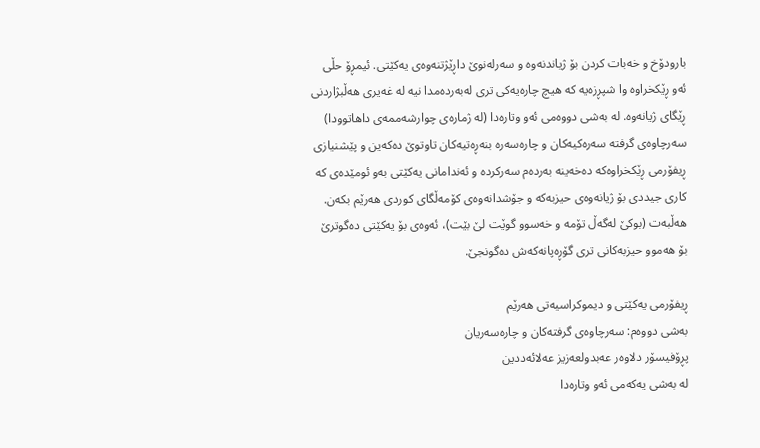بارودۆخ و خه‌بات كردن بۆ ژیاندنه‌وه‌ و سه‌رله‌نوێ داڕێژتنه‌وه‌ی یه‌‌كێتی. ئیمڕۆ حڵی ئه‌و ڕێكخراوه‌ وا شپڕزه‌یه‌‌ كه‌ هیچ چاره‌یه‌‌كی تری له‌به‌رده‌مدا نیه‌‌ له‌ غه‌یری هه‌ڵبژاردنی ڕێگای ژیانه‌وه‌. له‌ به‌شی دووه‌می ئه‌و وتاره‌دا (له‌ ژماره‌ی چوارشه‌ممه‌‌ی داهاتوودا) سه‌رچاوه‌ی گرفته‌ سه‌ره‌كیه‌‌كان و چاره‌سه‌ره‌ بنه‌ڕه‌تیه‌‌كان تاوتوێ ده‌كه‌ین و پێشنیازی ڕیفۆرمی ڕێكخراوه‌كه‌ ده‌خه‌ینه‌ به‌رده‌م سه‌ركرده‌ و ئه‌ندامانی یه‌‌كێتی به‌و ئومێده‌ی كه‌ كاری جیددی بۆ ژیانه‌وه‌ی حیزبه‌كه‌ و جۆشدانه‌وه‌ی كۆمه‌ڵگای كوردی هه‌رێم بكه‌ن. هه‌ڵبه‌ت (بوكێ له‌گه‌ڵ تۆمه‌ و خه‌سوو گوێت لێ بێت)، ئه‌وه‌ی بۆ یه‌‌كێتی ده‌گوترێ بۆ هه‌موو حیزبه‌كانی تری گۆڕه‌پانه‌كه‌ش ده‌گونجێ.

ڕیفۆرمی یه‌كێتی و دیموكراسیه‌تی هه‌رێم
به‌شی دووه‌م: سه‌رچاوه‌ی گرفته‌كان و چاره‌سه‌ریان
پڕۆفیسۆر دلاوه‌ر عه‌بدولعه‌زیز عه‌لائه‌ددین
له‌ به‌شی یه‌كه‌می ئه‌و وتاره‌دا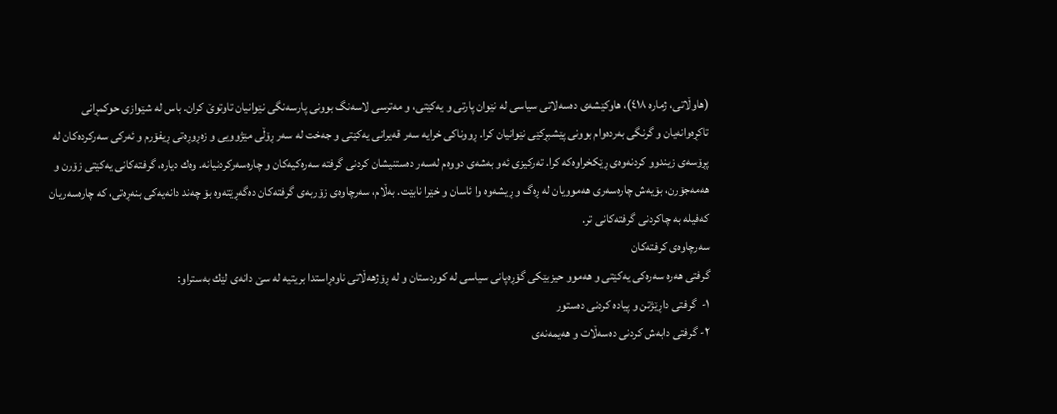(هاوڵاتی، ژماره‌ ٤١٨)، هاوكێشه‌ی ده‌سه‌لاتی سیاسی له‌ نێوان پارتی و یه‌كێتی، و مه‌ترسی لاسه‌نگ بوونی پارسه‌نگی نێوانیان تاوتوێ كران. باس له‌ شێوازی حوكمڕانی تاكڕه‌وانه‌یان و گرنگی به‌رده‌وام بوونی پێشبڕكێی نێوانیان كرا. ڕووناكی خرایه‌ سه‌ر قه‌یرانی یه‌كێتی و جه‌خت له‌ سه‌ر ڕۆڵی مێژوویی و زه‌ڕوڕه‌تی ڕیفۆرم و ئه‌ركی سه‌ركرده‌كان له‌ پڕۆسه‌ی زیندوو كردنه‌وه‌ی ڕێكخراوه‌كه‌ كرا. ته‌ركیزی ئه‌و به‌شه‌ی دووه‌م له‌سه‌ر ده‌ستنیشان كردنی گرفته‌ سه‌ره‌كیه‌كان و چاره‌سه‌ركردنیانه‌. وه‌ك دیاره‌، گرفته‌كانی یه‌كێتی زۆرن و هه‌مه‌جۆرن، بۆیه‌ش چاره‌سه‌ری هه‌موویان له‌ ڕ‌‌ه‌گ و ڕیشه‌وه‌ وا ئاسان و خێرا نابێت‌. به‌ڵام، سه‌رچاوه‌ی زۆربه‌ی گرفته‌كان ده‌گه‌ڕێته‌وه‌ بۆ چه‌ند دانه‌یه‌كی بنه‌ڕه‌تی، كه‌ چاره‌سه‌ریان كه‌فیله‌ به‌ چاكردنی گرفته‌كانی تر.
سه‌رچاوه‌ی كرفته‌كان
گرفتی هه‌ره‌ سه‌ره‌كی یه‌كێتی و هه‌موو حیزبێكی گۆڕه‌پانی سیاسی له‌ كوردستان و له‌ ڕۆژهه‌ڵاتی ناوه‌ڕاستدا بریتیه‌ له سێ دانه‌ی لێك به‌ستراو:
١-  گرفتی داڕێژتن و پیاده‌ كردنی ده‌ستور
٢- گرفتی دابه‌ش كردنی ده‌سه‌ڵات و هه‌یمه‌نه‌ی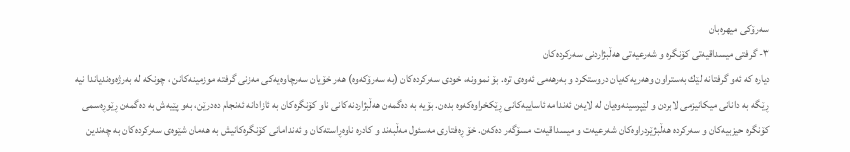سه‌رۆكی میهره‌بان
۳- گرفتی میسداقیه‌تی كۆنگره‌ و شه‌رعیه‌تی هه‌ڵبژاردنی سه‌ركرده‌كان
دیاره‌ كه‌ ئه‌و گرفتانه‌ لێك به‌ستراون وهه‌ریه‌كه‌یان دروستكرد و به‌رهه‌می ئه‌وه‌ی تره‌. بۆ نموونه‌، خودی سه‌ركرده‌كان (به‌ سه‌رۆكه‌وه‌) هه‌ر خۆیان سه‌رچاوه‌یه‌كی مه‌زنی گرفته‌ موزمینه‌كانن ، چونكه‌ له‌ به‌رژه‌وه‌ندیاندا نیه‌ ڕێگه‌ به‌ دانانی میكانیزمی لابردن و لێپرسینه‌وه‌‌یان له‌ لایه‌ن ئه‌ندامه‌ ئاساییه‌كانی ڕێكخراوه‌كه‌وه بده‌ن. بۆیه‌‌ به‌ ده‌گمه‌ن هه‌ڵبژاردنه‌كانی ناو كۆنگره‌كان به‌ ئازادانه‌ ئه‌نجام ده‌درێن، به‌و پێیه‌ش به‌ ده‌گمه‌ن ڕێوڕه‌سمی كۆنگره‌ حیزبیه‌كان و سه‌ركرده هه‌ڵبژێردراوه‌كان‌ شه‌رعیه‌ت و میسداقیه‌ت مسۆگه‌ر ده‌كه‌ن. خۆ ڕه‌فتاری مه‌سئول مه‌ڵبه‌ند و كادره‌ ناوه‌ڕاسته‌كان و ئه‌ندامانی كۆنگره‌كانیش به‌ هه‌مان شێوه‌ی سه‌ركرده‌كان به‌ چه‌ندین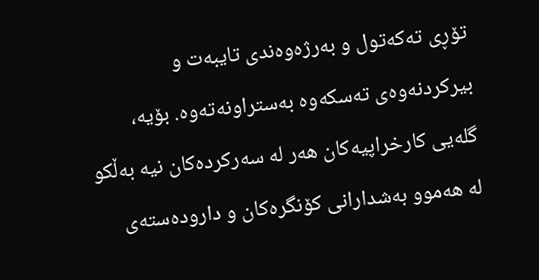تۆڕی ته‌كه‌تول و به‌رژه‌وه‌ندی تایبه‌ت و بیركردنه‌وه‌ی ته‌سكه‌وه‌ به‌ستراونه‌ته‌وه‌. بۆیه‌، گله‌یی كارخراپیه‌كان هه‌ر له‌ سه‌ركرده‌كان نیه‌ به‌ڵكو له‌ هه‌موو به‌شدارانی كۆنگره‌كان و داروده‌سته‌ی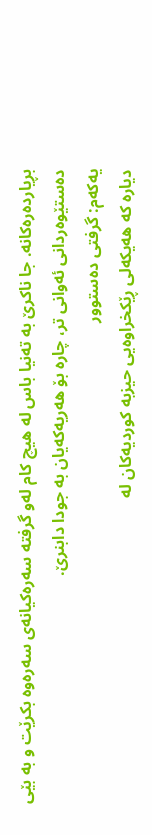بڕیارده‌ره‌كانه‌‌. جا ناكرێ به‌ ته‌نیا باس له‌ هیچ كام له‌و گرفته‌ سه‌ره‌كیانه‌ی سه‌ره‌وه‌ بكرێت و به‌ بێی ده‌ستێو‌ه‌ردانی ئه‌وانی تر، چاره‌ بۆ هه‌ریه‌كه‌یان به‌ جودا دابنرێ.
یه‌كه‌م: گرفتی ده‌ستوور
دیاره‌ كه‌ هه‌یكه‌لی ڕێكخراوه‌یی حیزبه‌ كوردیه‌كان له‌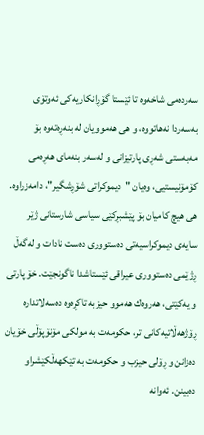سه‌رده‌می شاخه‌وه‌ تا ئێستا گۆڕانكاریه‌كی ئه‌وتۆی به‌سه‌ردا نه‌هاتووه‌، و هی هه‌موویان له‌ بنه‌ڕه‌ته‌وه‌ بۆ مه‌به‌ستی شه‌ڕی پارتیزانی و له‌سه‌ر بنه‌مای هه‌ڕه‌می كۆمۆنیستیی، وه‌یان "دیموكراتی شۆڕشگیر"، دامه‌زراوه‌. هی هیچ كامیان بۆ پێشبڕكێی سیاسی شارستانی ژێر سایه‌ی دیموكراسیه‌تی ده‌ستووری ده‌ست نادات و‌ له‌گه‌ڵ ڕژێمی ده‌ستووری عیراقی ئێستاشدا ناگونجێت. خۆ پارتی و یه‌كێتی، هه‌روه‌ك هه‌موو حیزبه‌ تاكڕه‌وه‌ ده‌سه‌لاتداره‌ ڕۆژهه‌ڵاتیه‌كانی تر، حكومه‌ت به‌ مولكی مۆنۆپۆڵی خۆیان ده‌زانن و ڕۆلی حیزب و حكومه‌ت به‌ ‌تێكهه‌ڵكێشراو ده‌بینن. ئه‌وانه‌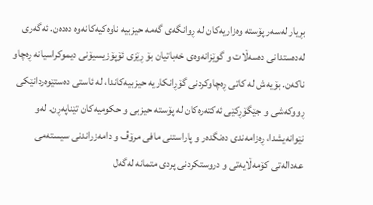بڕیار له‌سه‌ر پۆسته‌ وه‌زاریه‌كان له‌ ڕوانگه‌ی گه‌مه‌ حیزبیه‌ ناوه‌كیه‌كانه‌وه‌ ده‌ده‌ن. ئه‌گه‌ری له‌ده‌ستدانی ده‌سه‌ڵات و گوێزانه‌وه‌ی خه‌باتیان بۆ ڕێزی ئۆپۆزیسیۆنی دیموكراسیانه‌ ڕه‌چاو ناكه‌ن. بۆیه‌ش له‌ كاتی ڕه‌چاوكردنی گۆڕانكاریه حیزبیه‌‌كاندا، له‌ ئاستی ده‌ستێوه‌ردانێكی ڕووكه‌شی و جێگۆڕكێی ئه‌كته‌ره‌كان له‌ پۆسته‌ حیزبی و حكومیه‌كان تێناپه‌ڕن. له‌و نێوانه‌یشدا، ڕه‌زامه‌ندی ده‌نگده‌ر و پاراستنی مافی مرۆڤ و دامه‌زراندنی سیسته‌می عه‌داله‌تی كۆمه‌ڵایه‌تی و دروستكردنی پردی متمانه‌ له‌گه‌ل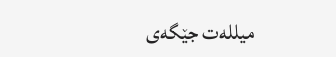میلله‌ت جێگه‌ی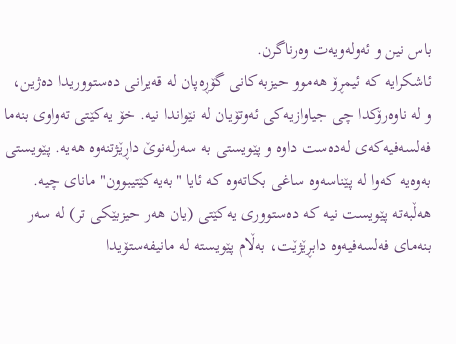باس نین و ئه‌وله‌ویه‌ت وه‌رناگرن‌.
ئاشكرایه‌ كه‌ ئیمڕۆ هه‌موو حیزبه‌كانی گۆڕه‌پان له‌ قه‌یرانی ده‌ستووریدا ده‌ژین، و له‌ ناوه‌رۆكدا چی جیاوازیه‌كی ئه‌وتۆیان له‌ نێواندا نیه‌. خۆ یه‌كێتی ته‌واوی بنه‌ما فه‌لسه‌فیه‌كه‌ی له‌ده‌ست داوه‌ و پێویستی به‌ سه‌رله‌نوێ داڕێژتنه‌وه‌ هه‌یه‌. پێویستی به‌وه‌یه‌ كه‌وا له‌ پێناسه‌وه‌ ساغی بكاته‌وه‌ كه‌ ئایا "به‌یه‌کێتیبوون" مانای چیه. هه‌ڵبه‌ته‌ پێویست نیه‌ كه‌ ده‌ستووری یه‌كێتی (یان هه‌ر حیزبێكی تر) له‌ سه‌ر بنه‌مای فه‌لسه‌فیه‌وه‌ دابڕێژێت، به‌ڵام پێویسته‌ له‌ مانیفه‌ستۆیدا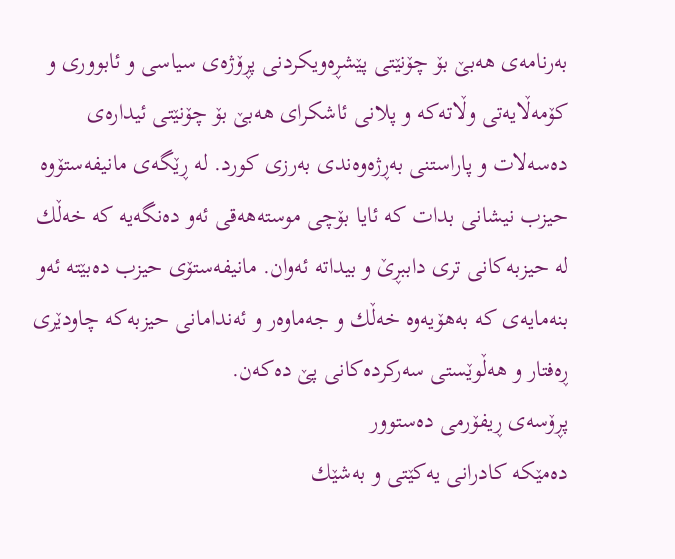به‌رنامه‌‌‌ی هه‌بێ بۆ چۆنێتی پێشڕه‌ویكردنی پڕۆژه‌ی سیاسی و ئابووری و كۆمه‌ڵایه‌تی وڵاته‌‌كه‌ و پلانی ئاشكرای هه‌بێ بۆ چۆنێتی ئیداره‌ی ده‌سه‌لات و پاراستنی به‌ڕژه‌وه‌ندی به‌رزی كورد. له‌ ڕێگه‌ی مانیفه‌ستۆوه‌‌ حیزب نیشانی بدات كه‌ ئایا بۆچی موسته‌هه‌قی ئه‌و ده‌نگه‌یه‌ كه‌ خه‌ڵك له‌ حیزبه‌كانی تری داببڕێ و بیداته‌‌ ئه‌وان. مانیفه‌ستۆی حیزب ده‌بێته‌ ئه‌و بنه‌مایه‌ی كه‌ به‌هۆیه‌وه‌ خه‌ڵك و جه‌ماوه‌ر و ئه‌ندامانی حیزبه‌كه‌ چاودێری ڕه‌فتار و هه‌ڵوێستی سه‌ركرده‌كانی پێ ده‌كه‌ن.
پڕۆسه‌ی ڕیفۆرمی ده‌ستوور
ده‌مێكه‌ كادرانی یه‌كێتی و به‌شێك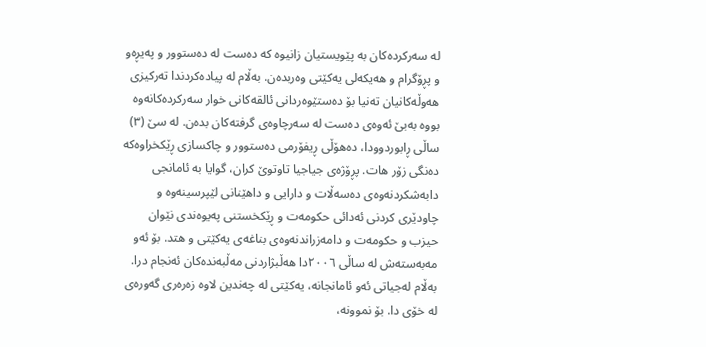له‌ سه‌ركرده‌كان به‌ پێویستیان زانیوه‌ كه‌ ده‌ست له‌ ده‌ستوور و په‌یڕه‌و و پڕۆگرام و هه‌یكه‌لی یه‌كێتی وه‌ربده‌ن. به‌ڵام له‌ پیاده‌كردندا ته‌ركیزی هه‌وڵه‌كانیان‌ ته‌نیا بۆ ده‌ستێوه‌ردانی ئالقه‌كانی خوار سه‌ركرده‌كانه‌وه‌ بووه‌ به‌بێ ئه‌وه‌ی ده‌ست له‌ سه‌رچاوه‌ی گرفته‌كان بده‌ن. له‌ سێ (۳) ساڵی ڕابوردوودا، ده‌هۆڵی ڕیفۆرمی ده‌ستوور و چاكسازی ڕێكخراوه‌كه‌ ده‌نگی زۆر هات. پڕۆژه‌ی جیاجیا تاوتوێ كران، گوایا به‌ ئامانجی دابه‌شكردنه‌وه‌ی ده‌سه‌ڵات و دارایی و داهێنانی لێپرسینه‌وه‌ و چاودێری كردنی ئه‌دائی حكومه‌ت و ڕێكخستنی په‌یوه‌ندی نێوان حیزب و حكومه‌ت و دامه‌زراندنه‌وه‌ی بناغه‌ی یه‌كێتی و هتد. بۆ ئه‌و مه‌به‌سته‌ش له‌ ساڵی ٢٠٠٦دا هه‌ڵبژاردنی مه‌ڵبه‌نده‌كان ئه‌نجام درا. به‌ڵام له‌جیاتی ئه‌و ئامانجانه‌، یه‌كێتی له‌ چه‌ندین لاوه‌ زه‌ره‌ری گه‌وره‌ی له‌ خۆی دا. بۆ نموونه‌،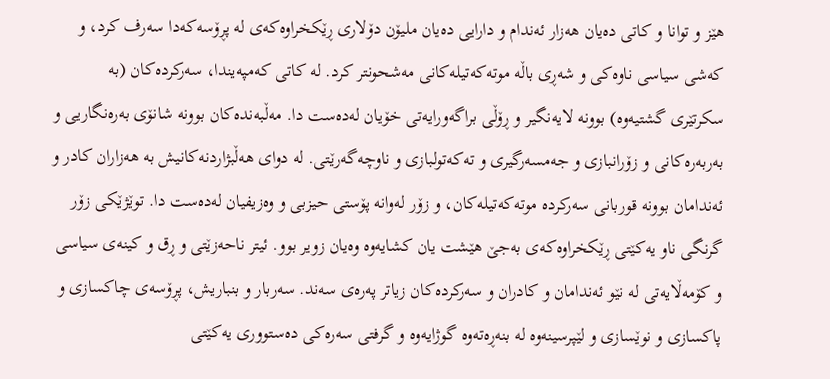هێز و توانا و كاتی ده‌یان هه‌زار ئه‌ندام و دارایی ده‌یان ملیۆن دۆلاری ڕێكخراوه‌كه‌ی له‌ پڕۆسه‌كه‌دا سه‌رف كرد، و كه‌شی سیاسی ناوه‌كی و شه‌ڕی باڵه‌ موته‌كه‌تیله‌كانی مه‌شحونتر كرد. له‌ كاتی كه‌مپه‌یندا، سه‌ركرده‌كان (به‌ سكرتێری گشتیه‌وه‌) بوونه‌ لایه‌نگیر و ڕۆڵی براگه‌ورایه‌تی خۆیان له‌ده‌ست دا. مه‌ڵبه‌نده‌كان بوونه‌ شانۆی به‌ره‌نگاریی و به‌ربه‌ره‌كانی و زۆرانبازی و جه‌مسه‌رگیری و ته‌كه‌تولبازی و ناوچه‌گه‌رێتی. له‌ دوای هه‌ڵبژاردنه‌كانیش به‌ هه‌زاران كادر و ئه‌ندامان بوونه‌ قوربانی سه‌ركرده موته‌كه‌تیله‌كان، و زۆر له‌وانه‌ پۆستی‌ حیزبی و وه‌زیفیان له‌ده‌ست دا. توێژێكی زۆر گرنگی ناو یه‌كێتی ڕێكخراوه‌كه‌ی به‌جێ هێشت یان كشایه‌وه‌ وه‌یان زویر بوو. ئیتر ناحه‌زێتی و ڕق و كینه‌ی سیاسی و كۆمه‌ڵایه‌تی له‌ نێو ئه‌ندامان و كادران و سه‌ركرده‌كان زیاتر په‌ره‌ی سه‌ند. سه‌ربار و بنباریش، پڕۆسه‌ی چاكسازی و پاكسازی و نوێسازی و لێپرسینه‌وه‌ له‌ بنه‌ڕه‌ته‌وه‌ گوژایه‌وه‌ و گرفتی سه‌ره‌كی ده‌ستووری یه‌كێتی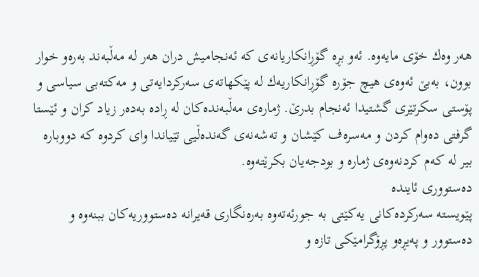هه‌ر وه‌ك خۆی مایه‌وه. ئه‌و بڕه‌ گۆڕانكاریانه‌ی كه‌ ئه‌نجامیش دران هه‌ر له‌ مه‌ڵبه‌ند به‌ره‌و خوار بوون، به‌بێ ئه‌وه‌ی هیچ جۆره‌ گۆڕانكاریه‌ك له‌ پێكهاته‌ی سه‌ركردایه‌تی و مه‌كته‌بی سیاسی و پۆستی سكرتێری گشتیدا ئه‌نجام بدرێ. ژماره‌ی مه‌ڵبه‌نده‌كان له‌ ڕاده‌ به‌ده‌ر زیاد كران و ئێستا گرفتی ده‌وام كردن و مه‌سره‌ف كێشان و ته‌شه‌نه‌ی گه‌نده‌ڵیی تێیاندا وای كردوه‌ كه‌ دووباره‌ بیر له‌ كه‌م كردنه‌وه‌ی ژماره‌ و بودجه‌یان بكرێته‌وه‌.
ده‌ستووری ئاینده‌
پێویسته‌ سه‌ركرده‌كانی یه‌كێتی به‌ جورئه‌ته‌وه‌ به‌ره‌نگاری قه‌یرانه‌ ده‌ستووریه‌كان ببنه‌وه و ده‌ستوور و په‌یڕه‌و پڕۆگرامێكی تازه‌ و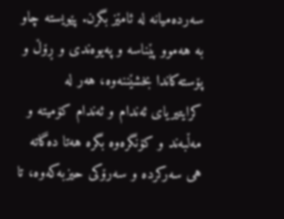سه‌رده‌میانه‌ له‌ ئامێز بگرن. پێویسته‌ چاو به‌ هه‌موو پێناسه‌ و په‌یوه‌ندی و ڕۆڵ و پۆسته‌كاندا بخشێننه‌وه‌، هه‌ر له‌ كرایتیریای ئه‌ندام و ئه‌ندام كۆمیته‌ و مه‌ڵبه‌ند و كۆنگره‌وه‌ بگره‌ هه‌تا ده‌گاته‌ هی سه‌ركرده‌ و سه‌رۆكی حیزبه‌كه‌وه، تا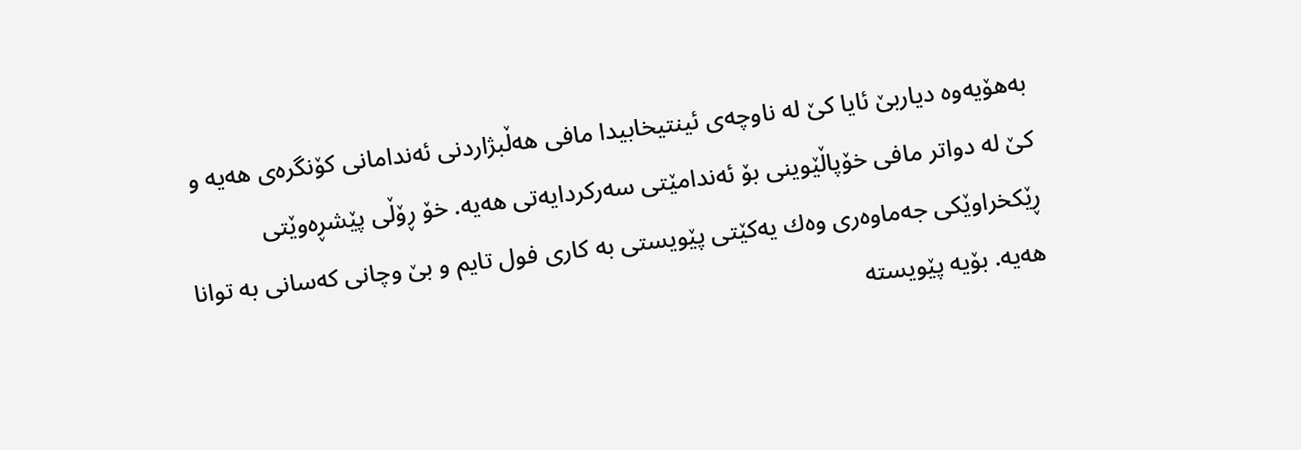به‌هۆیه‌وه‌ دیاربێ ئایا كێ له‌ ناوچه‌ی ئینتیخابیدا مافی هه‌‌ڵبژاردنی ئه‌ندامانی كۆنگره‌ی هه‌یه و كێ له‌ دواتر مافی خۆپاڵێوینی بۆ ئه‌ندامێتی سه‌ركردایه‌تی هه‌یه. خۆ ڕۆڵی پێشڕه‌وێتی ڕێكخراوێكی جه‌ماوه‌ری وه‌ك یه‌كێتی پێویستی به‌ كاری فول تایم و بێ وچانی كه‌سانی به‌ توانا هه‌یه‌. بۆیه‌ پێویسته‌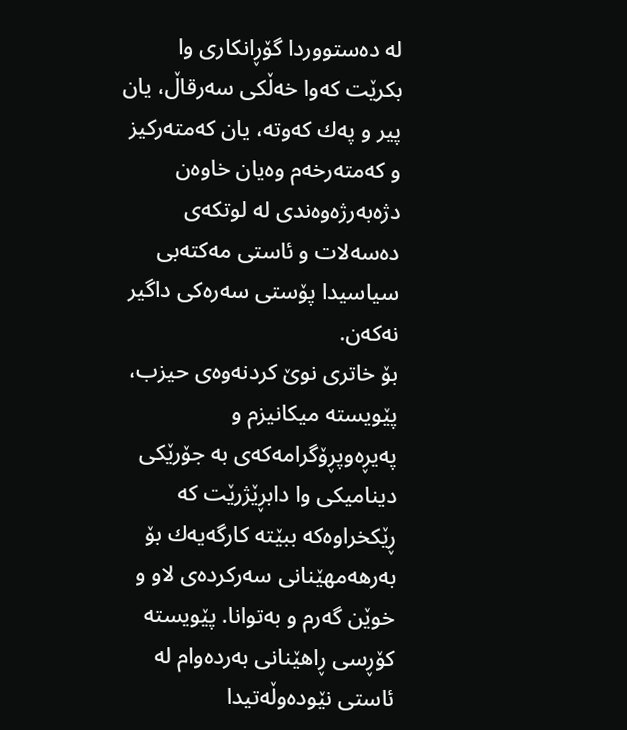له‌ ده‌ستووردا گۆڕانكاری وا بكرێت كه‌وا خه‌ڵكی سه‌رقاڵ، یان پیر و په‌ك كه‌وته، یان كه‌مته‌ركیز و كه‌مته‌رخه‌م وه‌یان خاوه‌ن دژه‌به‌رژه‌وه‌ندی له‌ لوتكه‌ی ده‌سه‌لات و ئاستی مه‌كته‌بی سیاسیدا پۆستی سه‌ره‌كی داگیر نه‌كه‌ن.
بۆ خاتری نوێ كردنه‌وه‌ی حیزب، پێویسته‌ میكانیزم و په‌یڕه‌وپڕۆگرامه‌كه‌ی‌ به‌ جۆرێكی دینامیكی وا دابڕێژرێت كه‌ ڕێكخراوه‌كه‌ ببێته‌ كارگه‌یه‌ك بۆ به‌رهه‌مهێنانی سه‌ركرده‌ی لاو و خوێن گه‌رم و به‌توانا. پێویسته‌ كۆڕسی ڕاهێنانی به‌رده‌وام له‌ ئاستی نێوده‌وڵه‌تیدا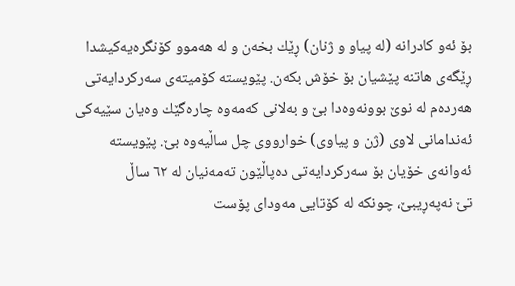بۆ ئه‌و كادرانه‌ (له‌ پیاو و ژنان) ڕێك بخه‌ن و له‌ هه‌موو كۆنگره‌یه‌كیشدا ڕێگه‌ی هاتنه‌ پێشیان بۆ خۆش بكه‌ن. پێویسته‌ كۆمیته‌ی سه‌ركردایه‌تی هه‌رده‌م له‌ نوێ بوونه‌وه‌دا بێ و به‌لانی كه‌مه‌وه‌ چاره‌گێك وه‌یان سێیه‌كی ئه‌ندامانی لاوی (ژن و پیاوی) خوارووی چل ساڵیه‌وه‌ بێ. پێویسته‌ ئه‌وانه‌ی خۆیان بۆ سه‌ركردایه‌تی ده‌پاڵێون ته‌مه‌نیان له‌ ٦٢ ساڵ تێ ‌نه‌په‌ڕیبێ، چونكه‌ له‌ كۆتایی‌ مه‌ودای پۆست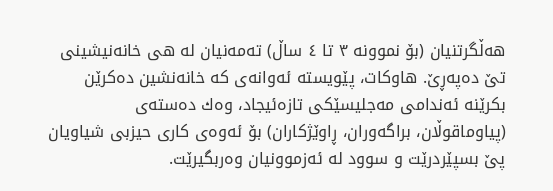هه‌ڵگرتنیان (بۆ نموونه‌ ۳ تا ٤ ساڵ) ته‌مه‌نیان له‌ هی خانه‌نیشینی تێ ده‌په‌ڕێ. هاوكات، پێویسته‌ ئه‌وانه‌ی‌ كه‌ خانه‌‌نشین ده‌كرێن بكرێنه‌ ئه‌ندامی مه‌جلیسێكی تازه‌ئیجاد، وه‌ك ده‌سته‌ی (پیاوماقوڵان، براگه‌وران، ڕاوێژكاران) بۆ ئه‌وه‌ی‌‌ كاری حیزبی شیاویان پێ بسپێردرێت و سوود له‌ ئه‌زموونیان وه‌ربگیرێت.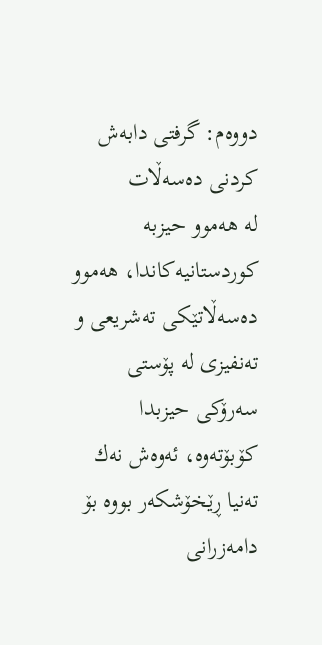دووه‌م: گرفتی دابه‌ش كردنی ده‌سه‌ڵات
له‌ هه‌موو حیزبه‌ كوردستانیه‌كاندا، هه‌موو ده‌سه‌ڵاتێكی‌ ته‌شریعی و ته‌نفیزی له‌ پۆستی سه‌رۆكی حیزبدا كۆبۆته‌وه‌، ئه‌وه‌ش نه‌ك ته‌نیا ڕێخۆشكه‌ر بووه‌ بۆ دامه‌زرانی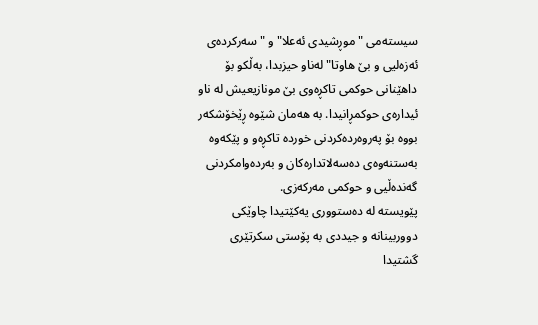سیسته‌می "موڕشیدی ئه‌علا" و "سه‌ركرده‌ی ئه‌زه‌لیی و بێ هاوتا" له‌ناو حیزبدا، به‌ڵكو بۆ داهێنانی حوكمی تاكڕه‌وی بێ مونازیعیش له‌ ناو ئیداره‌ی حوكمڕانیدا. به‌ هه‌مان شێوه‌ ڕێخۆشكه‌ر بووه‌ بۆ په‌روه‌رده‌كردنی خورده‌ تاكڕه‌و و پێكه‌وه‌ به‌ستنه‌وه‌ی ده‌سه‌لاتداره‌كان و به‌رده‌وامكردنی گه‌نده‌ڵیی و حوكمی مه‌ركه‌زی.
پێویسته‌ له‌ ده‌ستووری یه‌كێتیدا چاوێكی دووربینانه‌ و جیددی به‌ پۆستی سكرتێری گشتیدا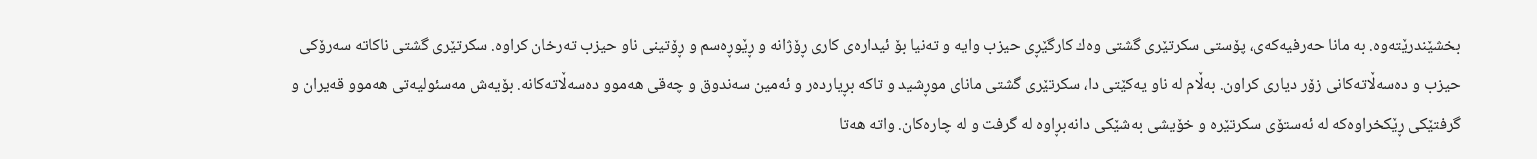بخشێندرێته‌وه‌. به‌ مانا حه‌رفیه‌كه‌ی، پۆستی سكرتێری گشتی وه‌ك كارگێڕی حیزب وایه‌ و ته‌نیا بۆ ئیداره‌ی كاری ڕۆژانه‌ و ڕێوڕه‌سم و ڕۆتینی ناو حیزب ته‌رخان كراوه‌. سكرتێری گشتی ناكاته‌ سه‌رۆكی حیزب و ده‌سه‌ڵاته‌كانی زۆر دیاری كراون. به‌ڵام له‌ ناو یه‌كێتی دا، سكرتێری گشتی مانای موڕشید و تاكه‌ بڕیارده‌ر و ئه‌مین سه‌ندوق‌ و چه‌قی هه‌موو ده‌سه‌ڵاته‌كانه‌. بۆیه‌ش مه‌سئولیه‌تی هه‌موو قه‌یران و گرفتێكی ڕێكخراوه‌كه‌ له‌ ئه‌ستۆی سكرتێره‌ و خۆیشی به‌شێكی دانه‌بڕاوه‌ له‌ گرفت و له‌ چاره‌كان. واته‌ هه‌تا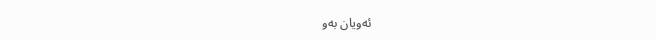ئه‌ویان به‌و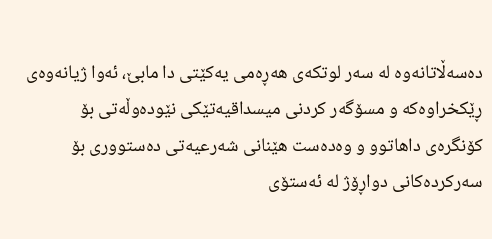ده‌سه‌ڵاتانه‌وه‌ له‌ سه‌ر لوتكه‌ی هه‌ڕ‌‌ه‌می یه‌كێتی دا مابێ، ئه‌وا ژیانه‌وه‌ی ڕێكخراوه‌كه‌ و مسۆگه‌ر كردنی میسداقیه‌تێكی نێوده‌وڵه‌تی بۆ كۆنگره‌ی داهاتوو و وه‌ده‌ست هێنانی شه‌رعیه‌تی ده‌ستووری بۆ سه‌ركرده‌كانی دواڕۆژ له‌ ئه‌ستۆی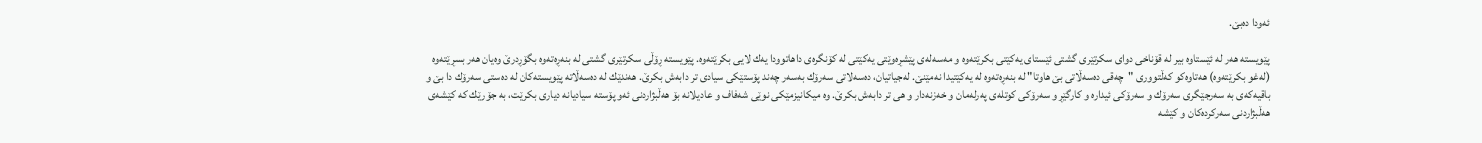ئه‌ودا ده‌بێ.

پێویسته‌ هه‌ر له‌ ئێستاوه‌ بیر له‌ قۆناخی دوای سكرتێری گشتی ئێستای یه‌كێتی بكرێته‌وه‌ و مه‌سه‌له‌ی پێشڕه‌وێتی یه‌كێتی له‌ كۆنگره‌ی داهاتوودا یه‌ك لایی بكرێته‌وه‌. پێویسته‌ ڕۆڵی سكرتێری گشتی له‌ بنه‌ڕه‌ته‌وه‌ بگۆڕدرێ وه‌یان هه‌ر بسڕێته‌وه‌ (له‌غو بكرێته‌وه) هه‌تاوه‌كو كه‌ڵتووری "چه‌قی ده‌سه‌ڵاتی بێ هاوتا" له‌ بنه‌ڕه‌ته‌وه‌ له‌ یه‌كێتیدا نه‌مێنێ. له‌جیاتیان، ده‌سه‌لاتی سه‌رۆك به‌سه‌ر چه‌ند پۆستێكی سیادی تر دابه‌ش بكرێ. هه‌ندێك له‌ ده‌سه‌ڵاته‌ پێویسته‌كان له‌ ده‌ستی سه‌رۆك دا بێ و باقیه‌كه‌ی به‌ سه‌رجێگری سه‌رۆك و سه‌رۆكی ئیداره‌ و كارگێڕ و سه‌رۆكی كوتله‌ی په‌رله‌مان و خه‌زنه‌دار و هی تر دابه‌ش بكرێ. وه‌ میكانیزمێكی نوێی شه‌فاف و عادیلانه‌ بۆ هه‌ڵبژاردنی ئه‌و پۆسته‌ سیادیانه‌ دیاری بكرێت، به‌ جۆرێك كه‌ كێشه‌ی هه‌ڵبژاردنی سه‌ركرده‌كان و كێشه‌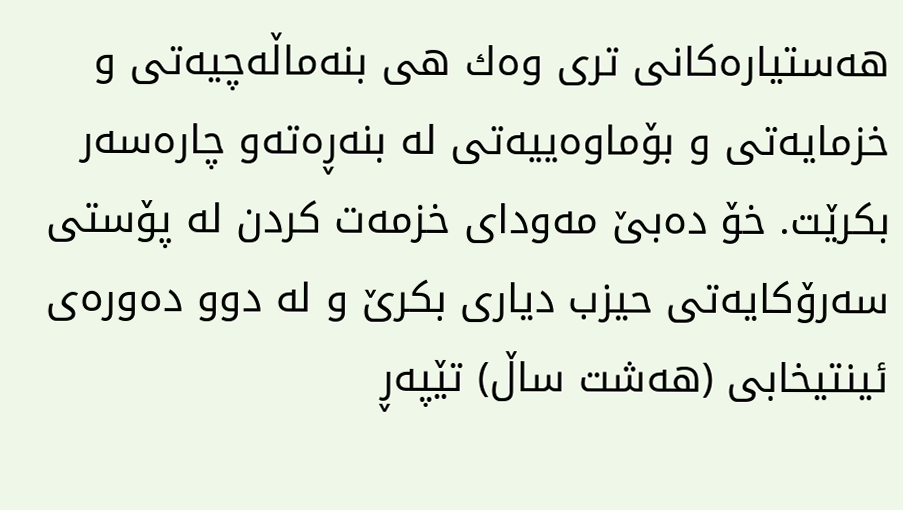هه‌ستیاره‌كانی تری وه‌ك هی بنه‌ماڵه‌چیه‌تی و خزمایه‌تی و بۆماوه‌ییه‌تی له‌ بنه‌ڕه‌ته‌و چاره‌سه‌ر بكرێت. خۆ ده‌بێ مه‌ودای خزمه‌ت كردن له‌ پۆستی سه‌رۆكایه‌تی حیزب دیاری بكرێ و له‌ دوو ده‌وره‌ی ئینتیخابی (هه‌شت ساڵ) تێپه‌ڕ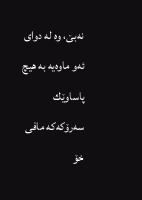نه‌بێ، وه‌ له‌ دوای ئه‌و ماوه‌یه به‌ هیچ پاساوێك سه‌رۆكه‌كه‌ مافی خۆ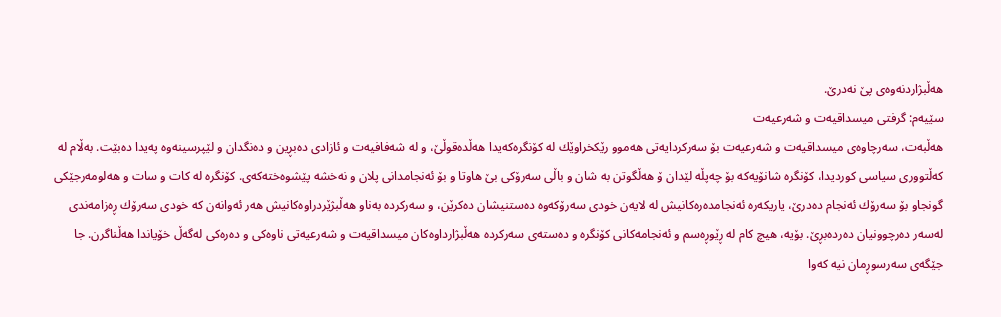هه‌ڵبژاردنه‌وه‌ی پێ نه‌درێ.
سێیه‌م: گرفتی میسداقیه‌ت و شه‌رعیه‌ت
هه‌ڵبه‌ت، سه‌رچاوه‌ی میسداقیه‌ت و شه‌‌رعیه‌ت بۆ سه‌ركردایه‌تی هه‌موو رێكخراوێك له‌ كۆنگره‌كه‌یدا هه‌ڵده‌قوڵێ، و له‌ شه‌فافیه‌ت و ئازادی ده‌بڕین و ده‌نگدان و لێپرسینه‌وه‌ په‌یدا ده‌بێت. به‌ڵام له‌ كه‌ڵتووری سیاسی كوردیدا، كۆنگره‌ شانۆیه‌كه‌ بۆ چه‌پڵه‌ لێدان ۆ هه‌ڵگوتن به‌ شان و باڵی سه‌رۆكی بێ هاوتا و بۆ ئه‌نجامدانی پلان و نه‌خشه‌ پێشوه‌خته‌كه‌ی. كۆنگره‌ له‌ كات و سات و هه‌لومه‌رجێكی گونجاو بۆ سه‌رۆك ئه‌نجام ده‌درێ، یاریكه‌ره‌ ئه‌نجامده‌ره‌كانیش له‌ لایه‌ن خودی سه‌رۆكه‌‌وه‌ ده‌ستنیشان ده‌كرێن، و سه‌ركرده‌ به‌ناو هه‌ڵبژێردراوه‌كانیش هه‌ر ئه‌وانه‌ن كه‌ خودی سه‌رۆك‌ ڕه‌زامه‌ندی له‌سه‌ر ده‌رچوونیان ده‌رده‌بڕێ. بۆیه‌، هیچ كام له‌ ڕێوڕه‌سم و ئه‌نجامه‌كانی كۆنگره‌ و ده‌سته‌ی سه‌ركرده‌ هه‌ڵبژارداوه‌كان میسداقیه‌ت و شه‌رعیه‌تی ناوه‌كی و ده‌ره‌كی له‌گه‌ڵ خۆیاندا هه‌ڵناگرن. جا جێگه‌ی سه‌رسوڕمان نیه‌ كه‌وا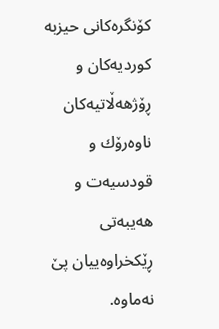كۆنگره‌‌كانی حیزبه‌ كوردیه‌كان و ڕۆژهه‌ڵاتیه‌كان ناوه‌رۆك و قودسیه‌ت و هه‌یبه‌تی ڕێكخراوه‌ییان پێ نه‌ماوه‌.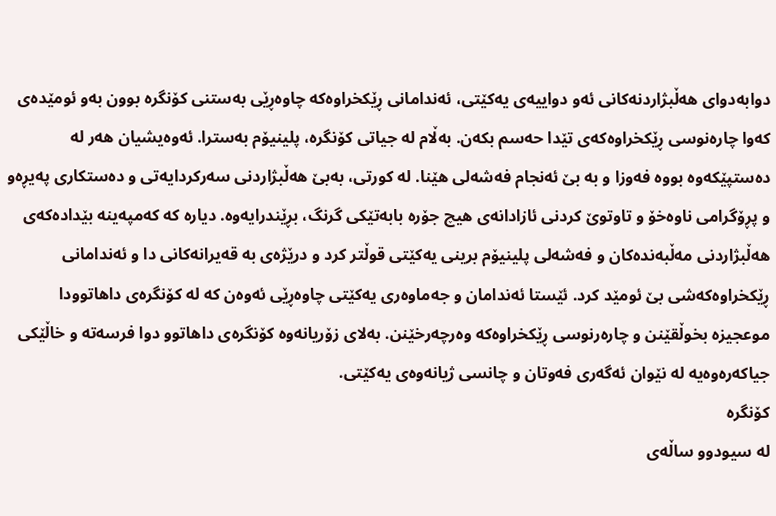دوابه‌دوای هه‌ڵبژاردنه‌كانی ئه‌و دواییه‌ی یه‌كێتی، ئه‌ندامانی ڕێكخراوه‌كه‌ چاوه‌ڕێی به‌ستنی كۆنگره‌ بوون به‌و ئومێده‌ی كه‌وا چاره‌نوسی ڕێكخراوه‌كه‌ی تێدا حه‌سم بكه‌ن. به‌ڵام له‌ جیاتی كۆنگره، پلینیۆم به‌سترا. ئه‌وه‌یشیان هه‌ر له‌ ده‌ستپێكه‌وه بووه‌ فه‌وزا و به‌ بێ ئه‌نجام‌ فه‌شه‌لی هێنا. له‌ كورتی، به‌بێ هه‌ڵبژاردنی سه‌ركردایه‌تی و ده‌ستكاری په‌یڕه‌و و پڕۆگرامی ناوه‌خۆ و تاوتوێ كردنی ئازادانه‌ی هیچ جۆره‌ بابه‌تێكی گرنگ، بڕێندرایه‌وه‌. دیاره‌ كه‌ كه‌مپه‌ینه‌ بێداده‌كه‌ی هه‌ڵبژاردنی مه‌ڵبه‌نده‌كان و فه‌شه‌لی پلینیۆم‌ برینی یه‌كێتی قوڵتر كرد و درێژه‌ی به‌ قه‌یرانه‌كانی دا و ئه‌ندامانی ڕێكخراوه‌كه‌شی بێ ئومێد كرد. ئێستا ئه‌ندامان و جه‌ماوه‌ری یه‌كێتی چاوه‌ڕێی ئه‌وه‌ن كه‌ له‌‌ كۆنگره‌ی داهاتوودا موعجیزه‌ بخوڵقێنن و چاره‌رنوسی ڕێكخراوه‌كه‌ وه‌رچه‌رخێنن. به‌لای زۆریانه‌وه‌ كۆنگره‌ی داهاتوو دوا فرسه‌ته‌ و خاڵێكی جیاكه‌ره‌وه‌یه‌ له‌ نێوان ئه‌گه‌ری فه‌وتان و چانسی ژیانه‌وه‌ی یه‌كێتی.
كۆنگره‌‌
له‌ سیودوو ساڵه‌ی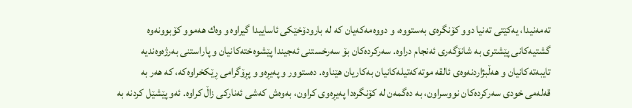ته‌مه‌نیدا، یه‌كێتی ته‌نیا دوو كۆنگره‌ی به‌ستووه، و دووه‌مه‌كه‌یان كه‌ له‌ بارودۆخێكی ئاساییدا گیراوه و وه‌‌ك هه‌موو كۆبوونه‌وه‌ گشتیه‌كانی پێشتری به‌ شانۆگه‌ری ئه‌نجام دراوه‌. سه‌ركرده‌كان‌ بۆ سه‌رخستنی ئه‌جیندا پێشوه‌خته‌كانیان و پاراستنی به‌رژه‌وه‌ندیه‌ تایبه‌ته‌كانیان و هه‌ڵبژاردنه‌وه‌ی ئالقه‌ موته‌كه‌تیله‌كانیان به‌كاریان هێناوه‌. ده‌ستوور و په‌یڕه‌و و پڕۆگرامی ڕێكخراوه‌كه‌، كه‌ هه‌ر به‌ قه‌له‌می خودی سه‌ركرده‌كان نووسراون، به‌ ده‌گمه‌ن له‌ كۆنگره‌دا په‌یڕه‌وی كراون، به‌‌وه‌ش كه‌شی ئه‌ناركی زاڵ كراوه‌. ئه‌و پێشێل كردنه‌ به‌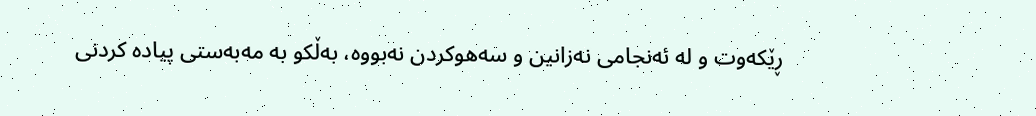ڕێكه‌وت و له‌ ئه‌نجامی نه‌زانین و سه‌هوكردن نه‌بووه‌‌‌، به‌ڵكو به‌ مه‌به‌ستی پیاده‌ كردنی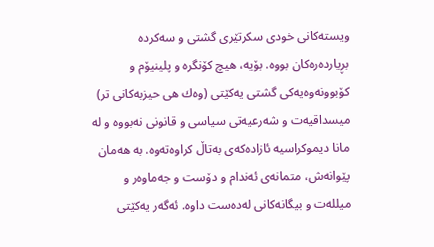ویسته‌كانی خودی سكرتێری گشتی و سه‌كرده‌ بڕیارده‌ره‌كان بووه‌‌. بۆیه‌، هیچ كۆنگره‌ و پلینیۆم و كۆبوونه‌وه‌یه‌كی گشتی یه‌كێتی (وه‌ك هی حیزبه‌كانی تر) میسداقیه‌ت و شه‌رعیه‌تی سیاسی و قانونی نه‌بووه‌ و له‌ مانا دیموكراسیه‌ ئازاده‌كه‌ی به‌تاڵ كراوه‌ته‌وه‌. به‌ هه‌مان پێوانه‌ش، متمانه‌ی ئه‌ندام و دۆست و جه‌ماوه‌ر و میلله‌ت و بیگانه‌كانی له‌ده‌ست داوه‌. ئه‌گه‌ر یه‌كێتی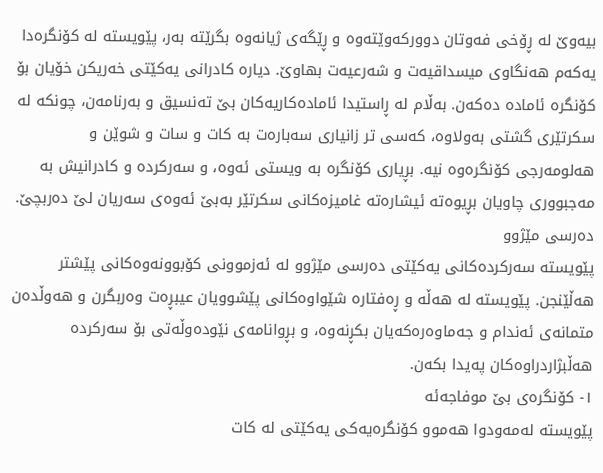بیه‌وێ له‌ ڕۆخی فه‌وتان دووركه‌وێته‌وه‌ و ڕێگه‌ی ژیانه‌وه‌ بگرێته‌ به‌ر، پێویسته‌ له‌ كۆنگره‌دا یه‌كه‌م هه‌نگاوی میسداقیه‌ت و شه‌رعیه‌ت بهاوێ. دیاره‌ كادرانی یه‌كێتی خه‌ریكن خۆیان بۆ كۆنگره‌ ئاماده‌ د‌ه‌كه‌ن. به‌ڵام له‌ ڕاستیدا ئاماده‌كاریه‌كان بێ ته‌نسیق و به‌رنامه‌ن، چونكه‌‌ له‌ سكرتێری گشتی به‌ولاوه‌، كه‌سی تر زانیاری سه‌باره‌ت به‌ كات و سات و شوێن و هه‌لومه‌رجی كۆنگره‌‌وه‌ نیه. بڕیاری كۆنگره‌ به‌ ویستی ئه‌وه،‌ و سه‌ركرده و كادرانیش به‌ مه‌جبووری چاویان بڕیوه‌ته‌ ئیشاره‌ته‌ غامیزه‌كانی سكرتێر به‌بێ ئه‌وه‌ی سه‌ریان لێ ده‌ربچێ.
ده‌رسی مێژوو
پێویسته‌ سه‌ركرده‌كانی یه‌كێتی ده‌رسی مێژوو له‌ ئه‌زموونی كۆبوونه‌وه‌كانی پێشتر‌ هه‌ڵێنجن. پێویسته‌ له‌‌ هه‌ڵه‌ و ڕه‌فتاره‌ شێواوه‌كانی پێشوویان عیبڕه‌ت وه‌ربگرن و هه‌وڵده‌ن متمانه‌ی ئه‌ندام و جه‌ماوه‌ره‌كه‌یان بكڕنه‌وه‌، و بڕوانامه‌ی نێوده‌وڵه‌تی بۆ سه‌ركرده‌ هه‌ڵبژاردراوه‌كان په‌یدا بكه‌ن.
١- كۆنگره‌ی بێ موفاجه‌ئه
پێویسته‌ له‌مه‌ودوا هه‌موو كۆنگره‌یه‌كی یه‌كێتی له‌ كات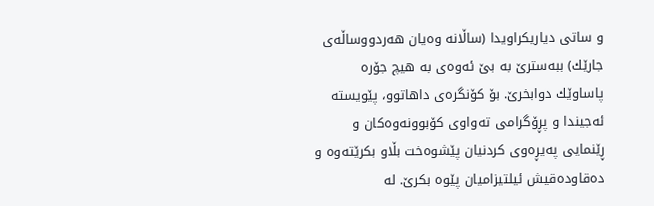و ساتی دیاریكراویدا (ساڵانه‌ وه‌یان هه‌ردووساڵه‌ی جارێك) ببه‌سترێ به‌ بێ ئه‌وه‌ی به‌ هیچ جۆره‌ پاساوێك دوابخرێ. بۆ كۆنگره‌ی داهاتوو، پێویسته‌ ئه‌جیندا و پڕۆگرامی ته‌واوی كۆبوونه‌وه‌كان و ڕێنمایی په‌یڕه‌وی كردنیان پێشوه‌خت بڵاو بكرێته‌وه‌ و ده‌قاوده‌قیش ئیلتیزامیان پێوه‌ بكرێ. له‌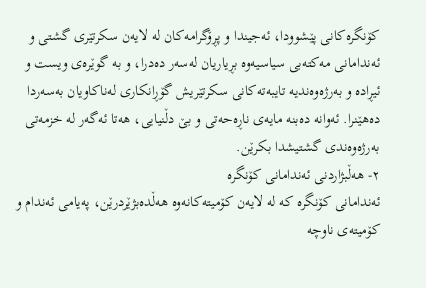كۆنگره‌كانی پێشوودا، ئه‌جیندا و پڕۆگرامه‌كان له‌ لایه‌ن سكرتێری گشتی و ئه‌ندامانی مه‌كته‌بی سیاسیه‌وه‌ بڕیاریان له‌سه‌ر ده‌درا، و به‌ گوێره‌ی ویست و ئیڕاده‌ و به‌رژه‌وه‌ندیه‌ تایبه‌ته‌كانی سكرتێریش گۆڕانكاری له‌ناكاویان به‌سه‌ردا ده‌هێنرا. ئه‌وانه‌ ده‌بنه‌ مایه‌ی ناڕه‌حه‌تی و بێ دڵنیایی، هه‌تا ئه‌گه‌ر له‌ خزمه‌تی به‌رژه‌وه‌ندی گشتیشدا بكرێن.
٢- هه‌ڵبژاردنی ئه‌ندامانی كۆنگره‌
ئه‌ندامانی كۆنگره‌ كه‌ له‌ لایه‌ن كۆمیته‌كانه‌وه‌ هه‌ڵد‌‌ه‌بژێردرێن، په‌یامی ئه‌ندام و كۆمیته‌ی ناوچه‌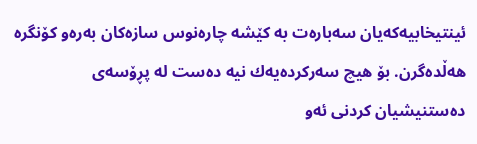ئینتیخابیه‌كه‌یان سه‌باره‌ت به‌ كێشه‌ چاره‌نوس سازه‌كان به‌ره‌‌و كۆنگره هه‌ڵده‌گرن‌. بۆ هیچ سه‌ركرده‌یه‌ك نیه‌ ده‌ست له‌ پڕۆسه‌ی ده‌ستنیشیان كردنی ئه‌و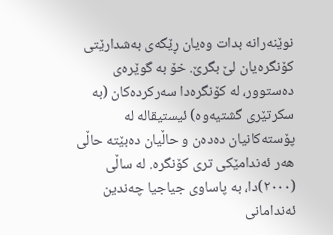نوێنه‌رانه‌ بدات وه‌یان ڕێگه‌ی به‌شدارێتی كۆنگره‌یان لێ بگرێ. خۆ به‌ گوێره‌ی ده‌ستوور، له‌ كۆنگره‌دا سه‌ركرده‌كان (به‌ سكرتێری گشتیه‌وه‌) ئیستیقاله‌ له‌ پۆسته‌كانیان ده‌‌ده‌ن و حاڵیان ده‌بێته‌ حاڵی هه‌ر ئه‌ندامێكی تری كۆنگره‌. له‌ ساڵی (٢٠٠٠)دا، به‌ پاساوی جیاجیا چه‌ندین ئه‌ندامانی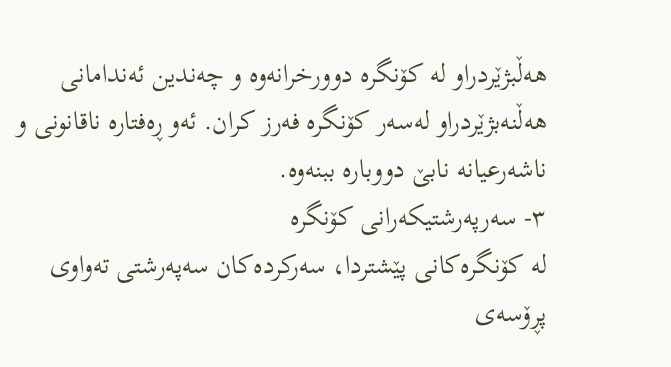هه‌ڵبژێردراو له‌ كۆنگره‌ دوورخرانه‌وه‌ و چه‌ندین ئه‌ندامانی هه‌ڵنه‌بژێردراو له‌سه‌ر كۆنگره‌ فه‌رز كران. ئه‌و ڕه‌فتاره‌ ناقانونی و ناشه‌رعیانه‌‌ نابێ دووباره‌ ببنه‌وه‌.
۳- سه‌رپه‌رشتیكه‌رانی كۆنگره‌
له‌ كۆنگره‌كانی پێشتردا، سه‌ركرده‌كان سه‌په‌رشتی ته‌واوی پڕۆسه‌ی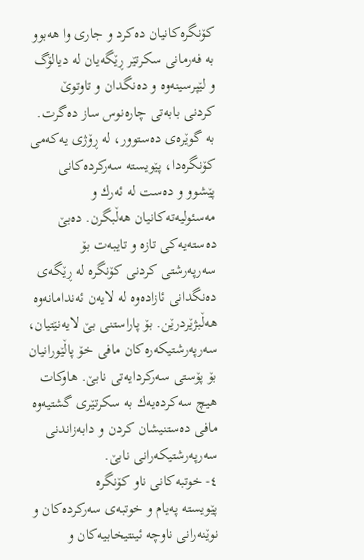كۆنگره‌كانیان ده‌كرد و جاری وا هه‌بوو به‌ فه‌رمانی سكرتێر ڕێگه‌یان له‌ دیالۆگ و لێپرسینه‌وه‌ و ده‌نگدان و تاوتوێ كردنی بابه‌تی چاره‌نوس ساز ده‌گرت. به‌ گوێره‌ی ده‌ستوور، له‌ ڕۆژی یه‌كه‌می كۆنگره‌دا، پێویسته‌ سه‌ركرده‌كانی پێشوو و ده‌ست له‌ ئه‌رك و مه‌سئولیه‌ته‌كانیان هه‌ڵبگرن. ده‌بێ ده‌سته‌یه‌كی تازه‌ و تایبه‌ت بۆ سه‌رپه‌رشتی كردنی كۆنگره‌ له‌ ڕێگه‌ی ده‌نگدانی ئازاده‌وه‌ له‌ لایه‌ن ئه‌ندامانه‌وه‌ هه‌ڵبژێردرێن. بۆ پاراستنی بێ لایه‌نێتیان، سه‌رپه‌رشتیكه‌ره‌كان مافی خۆ پاڵێورانیان بۆ پۆستی سه‌ركردایه‌تی نابێ. هاوكات هیچ سه‌كرده‌یه‌ك به‌ سكرتێری گشتیه‌وه‌ مافی ده‌ستنیشان كردن و دابه‌زاندنی سه‌رپه‌رشتیكه‌رانی نابێ.
٤- خوتبه‌كانی ناو كۆنگره‌
پێویسته‌ په‌یام و خوتبه‌ی سه‌ركرده‌كان و نوێنه‌رانی ناوچه‌ ئینتیخابیه‌كان و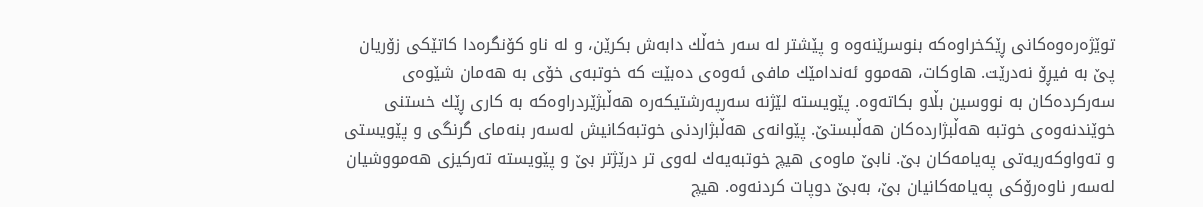توێژه‌ره‌وه‌كانی ڕێكخراوه‌كه‌ بنوسرێنه‌وه‌ و پێشتر له‌ سه‌ر خه‌ڵك دابه‌ش بكرێن، و له‌ ناو كۆنگره‌دا كاتێكی زۆریان پێ به ‌فیڕۆ نه‌درێت. هاوكات، هه‌موو ئه‌ندامێك مافی ئه‌وه‌ی ده‌بێت كه‌ خوتبه‌ی خۆی به‌ هه‌مان شێوه‌ی سه‌ركرده‌كان به‌ نووسین بڵاو بكاته‌وه‌. پێویسته‌ لێژنه سه‌رپه‌رشتیكه‌ره‌ هه‌ڵبژێردراوه‌كه‌ به كاری‌ ڕێك خستنی خوێندنه‌وه‌ی خوتبه‌ هه‌ڵبژارده‌كان هه‌ڵبستێ. پێوانه‌ی هه‌ڵبژاردنی خوتبه‌كانیش له‌سه‌ر بنه‌مای گرنگی و پێویستی و ته‌واوكه‌ریه‌تی په‌یامه‌كان بێ. نابێ ماوه‌ی هیچ خوتبه‌یه‌ك له‌وی تر درێژتر بێ و پێویسته‌ ته‌ركیزی هه‌مووشیان له‌سه‌ر ناوه‌رۆكی په‌یامه‌كانیان بێ، به‌بێ دوپات كردنه‌وه‌. هیچ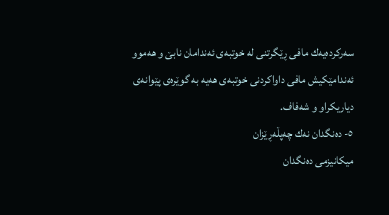سه‌ركرده‌یه‌ك مافی ڕێگرتنی له‌ خوتبه‌‌‌ی ئه‌ندامان نابێ و هه‌موو ئه‌ندامێكیش مافی داواكردنی خوتبه‌ی هه‌یه‌ به‌ گوێره‌ی پێوانه‌ی دیاریكراو و شه‌فاف.
٥- ده‌نگدان نه‌ك چه‌پڵه‌ڕێزان
میكانیزمی ده‌نگدان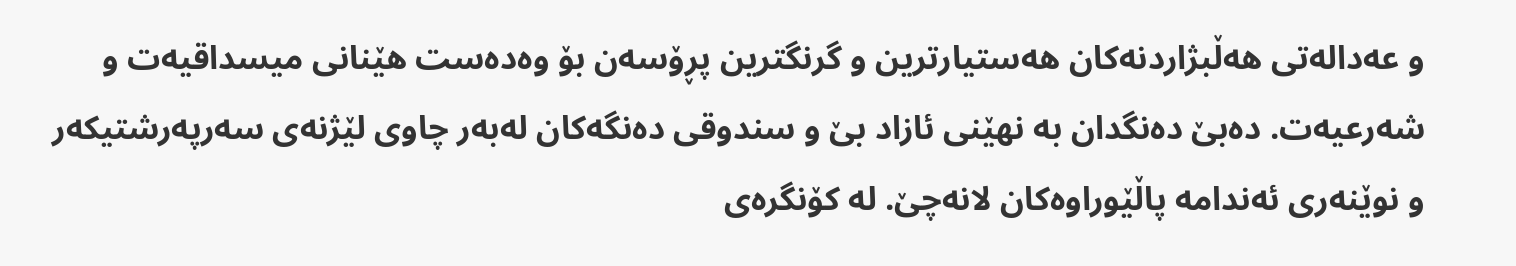و عه‌داله‌تی هه‌ڵبژاردنه‌كان هه‌ستیارترین و گرنگترین پڕۆسه‌ن بۆ وه‌ده‌ست هێنانی میسداقیه‌ت و شه‌رعیه‌ت. ده‌بێ ده‌نگدان به‌ نهێنی ئازاد بێ و سندوقی ده‌نگه‌كان له‌به‌ر چاوی لێژنه‌ی سه‌رپه‌رشتیكه‌ر و نوێنه‌ری ئه‌ندامه‌ پاڵێوراوه‌كان لانه‌چێ. له‌ كۆنگره‌ی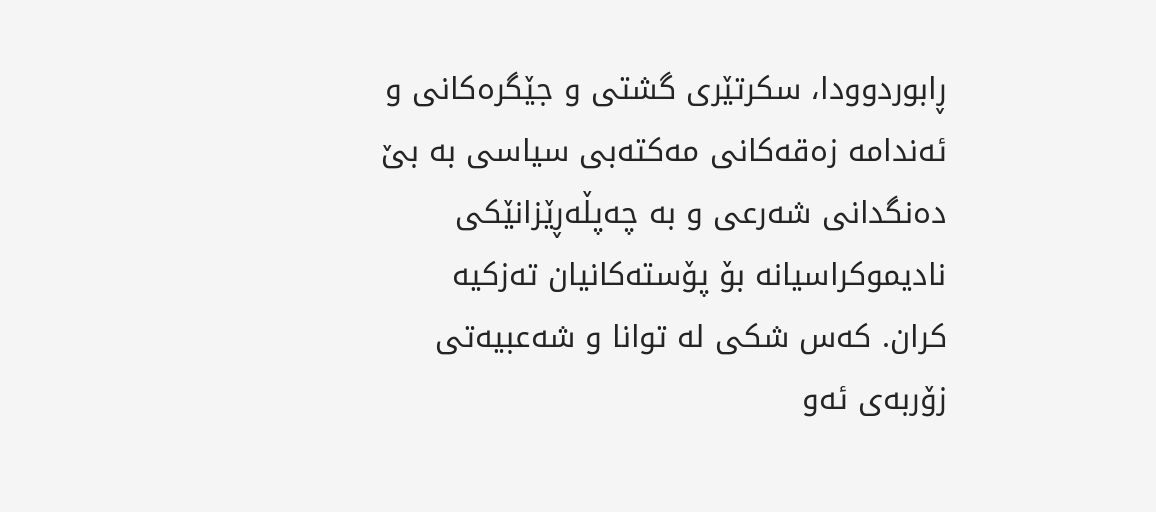ڕابوردوودا، سكرتێری گشتی و جێگره‌‌كانی و ئه‌ندامه‌ زه‌قه‌كانی مه‌كته‌بی سیاسی به‌ بێ ده‌نگدانی شه‌رعی و به‌ چه‌پڵه‌ڕێزانێكی نادیموكراسیانه‌ بۆ پۆسته‌كانیان ته‌زكیه‌ كران. كه‌س شكی له‌ توانا و شه‌عبیه‌تی زۆربه‌ی ئه‌و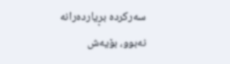سه‌ركرده‌ بڕیارده‌رانه‌ نه‌بوو، بۆیه‌ش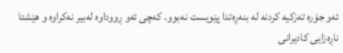ئه‌و جۆره‌ ته‌زكیه‌ كردنه‌ له‌ بنه‌ڕه‌تدا پێویست نه‌بوو. كه‌چی ئه‌و ڕووداوه‌ له‌بیر نه‌كراوه‌ و هێشتا ناڕه‌زایی كادیرانی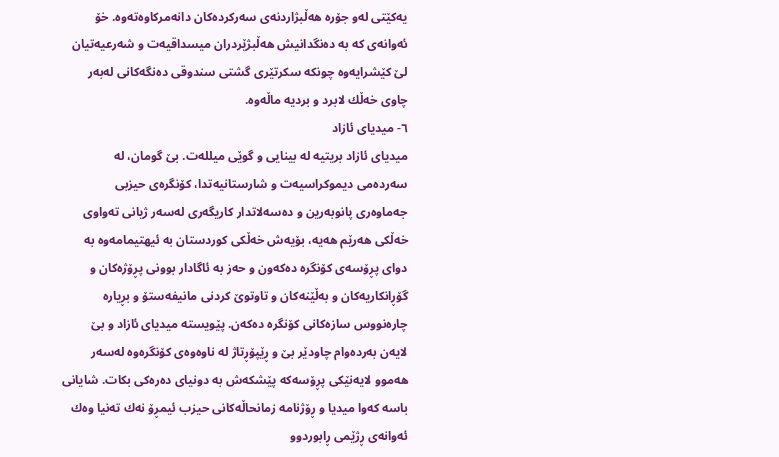یه‌كێتی له‌و جۆره‌ هه‌ڵبژاردنه‌ی سه‌ركرده‌كان‌ دانه‌مركاوه‌ته‌وه‌. خۆ ئه‌وانه‌ی كه‌ به‌ ده‌نگدانیش هه‌‌ڵبژێردران میسداقیه‌ت و شه‌رعیه‌تیان لێ كێشرایه‌وه‌ چونكه‌ سكرتێری گشتی سندوقی ده‌نگه‌كانی له‌به‌ر چاوی خه‌ڵك لابرد و بردیه‌ ماڵه‌وه‌.
٦- میدیای ئازاد
میدیای ئازاد بریتیه‌ له‌ بینایی و گوێی میلله‌ت‌. بێ گومان، له‌ سه‌رده‌می دیموكراسیه‌ت و شارستانیه‌تدا، كۆنگره‌ی حیزبی جه‌ماوه‌ری پانوبه‌رین و ده‌سه‌لاتدار كاریگه‌ری له‌سه‌ر ژیانی ته‌واوی خه‌ڵكی هه‌رێم هه‌یه‌، بۆیه‌ش خه‌ڵكی كوردستان به‌ ئیهتیمامه‌وه‌ به‌ دوای پڕۆسه‌ی كۆنگره‌ ده‌كه‌ون و حه‌ز به‌ ئاگادار بوونی پڕۆژه‌كان و گۆڕانكاریه‌كان و به‌ڵێنه‌كان و تاوتوێ كردنی مانیفه‌ستۆ و بڕیاره‌ چاره‌نووس سازه‌كانی كۆنگره‌ ده‌كه‌ن. پێویسته‌ میدیای ئازاد و بێ لایه‌ن به‌رده‌وام چاودێر بێ و ڕێپۆڕتاژ له‌ ناوه‌وه‌ی كۆنگره‌وه‌ له‌سه‌ر هه‌موو لایه‌نێكی پڕۆسه‌كه‌ پێشكه‌ش به‌ دونیای ده‌ره‌كی بكات. شایانی باسه‌ كه‌وا میدیا و ڕۆژنامه‌ زمانحاڵه‌كانی حیزب ئیمڕۆ نه‌ك ته‌نیا وه‌ك ئه‌وانه‌ی ڕژێمی ڕابوردوو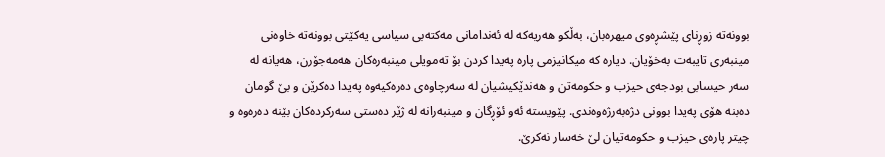بوونه‌ته‌ زوڕنای پێشڕه‌وی میهره‌بان، به‌ڵكو هه‌ریه‌كه‌ له‌ ئه‌ندامانی مه‌كته‌بی سیاسی یه‌كێتی بوونه‌ته‌ خاوه‌نی مینبه‌ری تایبه‌ت به‌خۆیان. دیاره‌ كه‌ میكانیزمی پاره‌ په‌یدا كردن بۆ ته‌مویلی مینبه‌ره‌كان هه‌مه‌جۆرن، هه‌یانه‌ له‌ سه‌ر حیسابی بودجه‌ی حیزب و حكومه‌تن و هه‌ندێكیشیان له‌ سه‌رچاوه‌ی ده‌ره‌كیه‌وه‌ په‌یدا ده‌كرێن و بێ گومان ده‌بنه‌ هۆی په‌یدا بوونی دژه‌به‌رژه‌وه‌ندی. پێویسته‌ ئه‌و ئۆڕگان و مینبه‌رانه‌ له‌ ژێر ده‌ستی سه‌ركرده‌كان بێنه‌ ده‌ره‌وه‌ و چیتر پاره‌ی حیزب و حكومه‌تیان لێ خه‌سار نه‌كرێ.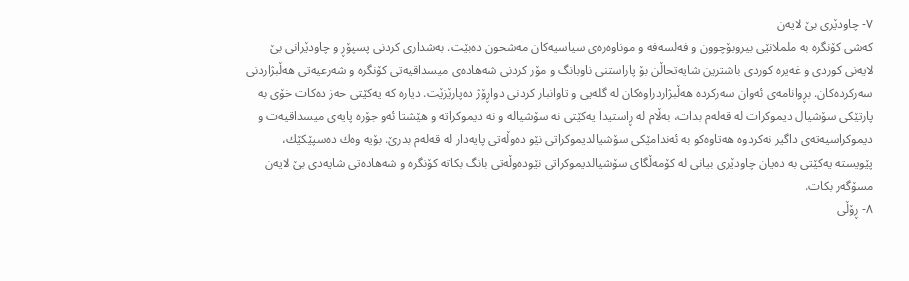٧- چاودێری بێ لایه‌ن
كه‌شی كۆنگره‌ به‌ ململانێی بیروبۆچوون و فه‌لسه‌فه‌ و موناوه‌ره‌ی سیاسیه‌كان مه‌شحون ده‌بێت. به‌شداری كردنی پسپۆڕ و چاودێرانی بێ لایه‌نی كوردی و غه‌یره‌ كوردی باشترین شایه‌تحاڵن بۆ پاراستنی ناوبانگ و مۆر كردنی شه‌هاده‌ی میسداقیه‌تی كۆنگره‌ و شه‌رعیه‌تی هه‌ڵبژاردنی سه‌ركرده‌كان. بڕوانامه‌ی ئه‌وان‌ سه‌ركرده‌ هه‌ڵبژاردراوه‌كان له‌ گله‌یی و تاوانبار كردنی دواڕۆژ ده‌پارێزێت. دیاره‌ كه‌ یه‌كێتی حه‌ز ده‌كات خۆی به‌ پارتێكی سۆشیال دیموكرات له‌ قه‌‌له‌م بدات، به‌ڵام له‌ ڕاستیدا یه‌كێتی نه‌ سۆشیاله‌ و نه‌ دیموكراته‌ و هێشتا ئه‌و جۆره‌ پایه‌ی میسداقیه‌ت و دیموكراسیه‌ته‌ی داگیر نه‌كردوه‌ هه‌تاوه‌كو به‌ ئه‌ندامێكی سۆشیالدیموكراتی نێو ده‌وڵه‌تی پایه‌دار له‌ قه‌له‌م بدرێ. بۆیه‌ وه‌ك ده‌سپێكێك، پێویسته‌ یه‌كێتی به‌ ده‌یان چاودێری بیانی له‌ كۆمه‌ڵگای سۆشیالدیموكراتی نێوده‌وڵه‌تی بانگ بكاته‌ كۆنگره‌ و شه‌هاده‌تی شایه‌دی بێ لایه‌ن مسۆگه‌ر بكات.
٨- ڕۆڵی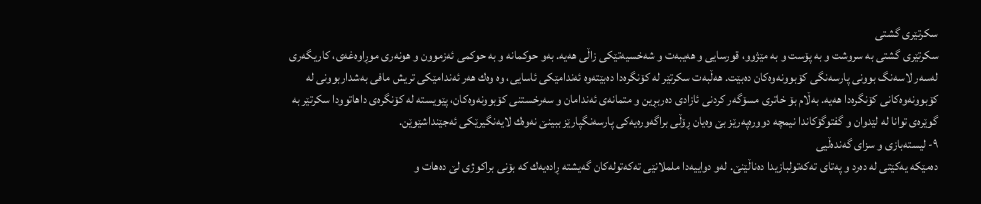سكرتێری گشتی
سكرتێری گشتی به‌ سروشت و به‌ پۆست و به‌ مێژوو، قورسایی و هه‌یبه‌ت و شه‌خسیه‌تێكی زاڵی هه‌یه‌. به‌و حوكمانه و به‌ حوكمی ئه‌زموون و هونه‌ری موڕاوه‌غه‌ی، كاریگه‌ری له‌سه‌ر لاسه‌نگ بوونی پارسه‌نگی كۆبوونه‌وه‌كان ده‌بێت. هه‌ڵبه‌ت سكرتێر له‌ كۆنگره‌دا ده‌بێته‌وه‌ ئه‌ندامێكی ئاسایی، وه‌ وه‌ك هه‌ر ئه‌ندامێكی تریش مافی به‌شداربوونی له‌ كۆبوونه‌وه‌كانی كۆنگره‌دا هه‌یه. به‌‌ڵام بۆ خاتری مسۆگه‌ر كردنی ئازادی ده‌ربڕین و متمانه‌ی ئه‌ندامان و سه‌رخستنی كۆبوونه‌وه‌كان، پێویسته‌ له‌ كۆنگره‌ی داهاتوودا سكرتێر به‌ گوێره‌ی توانا له‌ لێدوان و گفتوگۆكاندا نیمچه‌ دووره‌په‌رێز بێ وه‌یان ڕۆڵی براگه‌وره‌یه‌كی پارسه‌نگپارێز ببینێ نه‌وه‌ك لایه‌نگیرێكی ئه‌جێنداشێوێن.
۹- لیسته‌بازی و سزای گه‌نده‌ڵیی
ده‌مێكه‌ یه‌كێتی له‌ ده‌رد و په‌تای ته‌كه‌تولبازیدا ده‌ناڵێنێ. له‌و دواییه‌دا ململانێی ته‌كه‌توله‌كان گه‌یشته‌ ڕاده‌یه‌ك كه‌ بۆنی براكوژی لێ ده‌هات و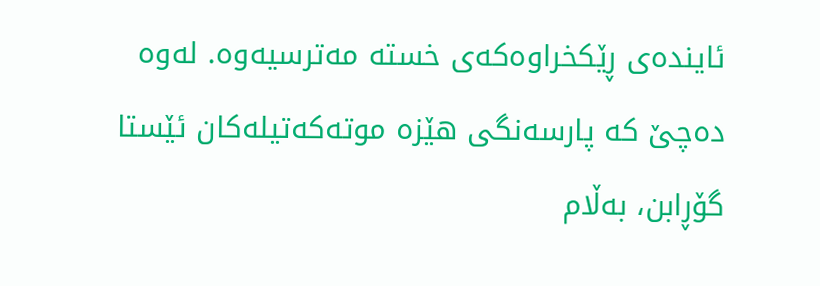ئاینده‌ی ڕێكخراوه‌كه‌ی خسته‌‌ مه‌ترسیه‌وه. له‌وه‌ ده‌چێ كه‌ پارسه‌نگی هێزه‌ موته‌كه‌تیله‌كان ئێستا گۆڕابن، به‌ڵام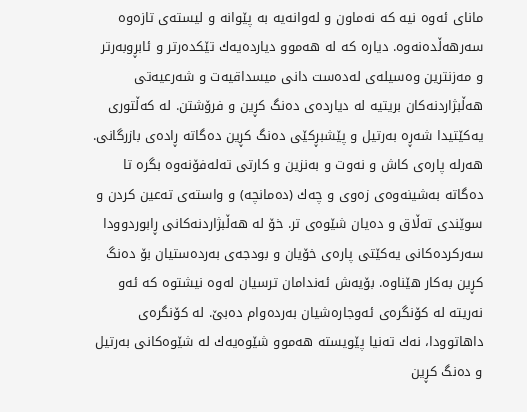مانای ئه‌وه‌ نیه‌ كه‌ نه‌ماون و له‌وانه‌یه‌ به‌ پێوانه‌ و لیسته‌ی تازه‌وه‌ سه‌رهه‌ڵده‌نه‌وه‌‌. دیاره‌ كه‌ له‌ هه‌موو دیارده‌یه‌ك تێكده‌رتر و ئابڕوبه‌رتر و مه‌زنترین وه‌سیله‌ی له‌ده‌ست دانی میسداقیه‌ت و شه‌رعیه‌تی هه‌ڵبژاردنه‌كان بریتیه‌ له‌ دیارده‌ی ده‌نگ كڕین و فرۆشتن‌. له‌ كه‌ڵتوری یه‌كێتیدا شه‌ڕه‌ به‌رتیل و پێشبڕكێی ده‌نگ كڕین ده‌گاته‌ ڕاده‌ی بازرگانی. هه‌رله‌ پاره‌ی كاش و نه‌وت و به‌نزین و كارتی ته‌له‌فۆنه‌وه‌ بگره‌ تا ده‌گاته‌ به‌شینه‌وه‌ی زه‌وی و چه‌ك (ده‌مانچه‌) و واسته‌ی ته‌عین كردن و سوێندی ته‌ڵاق و ده‌یان شێوه‌ی تر. خۆ له‌ هه‌‌ڵبژاردنه‌كانی ڕابوردوودا سه‌ركرده‌كانی یه‌كێتی پاره‌ی خۆیان و بودجه‌ی به‌رده‌ستیان بۆ ده‌نگ كڕین به‌كار هێناوه. بۆیه‌ش ئه‌ندامان ترسیان له‌وه‌ نیشتوه‌ كه‌ ئه‌و نه‌ریته‌ له‌ كۆنگره‌ی ئه‌وجاره‌شیان به‌رده‌وام ده‌بێ. له‌ كۆنگره‌ی داهاتوودا، نه‌ك ته‌نیا پێویسته‌ هه‌موو شێوه‌یه‌ك له‌ شێوه‌كانی به‌رتیل و ده‌نگ كڕین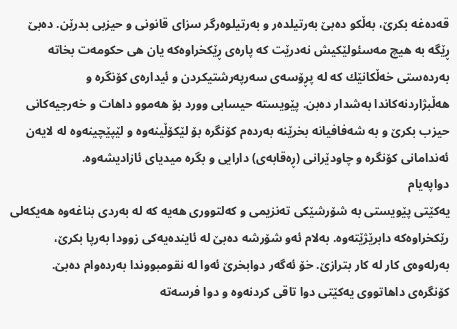قه‌ده‌غه‌ بكرێ، به‌ڵكو ده‌بێ به‌رتیلده‌ر و به‌رتیلوه‌رگر سزای قانونی و حیزبی بدرێن. ده‌بێ ڕێگه‌ به‌ هیچ مه‌سئولێكیش نه‌درێت كه‌ پاره‌ی ڕێكخراوه‌كه‌ یان هی حكومه‌ت بخاته‌ به‌رده‌ستی خه‌ڵكانێك كه‌ له‌ پڕۆسه‌ی سه‌رپه‌رشتیكردن و ئیداره‌ی كۆنگره‌ و هه‌ڵبژاردنه‌كاندا به‌شدار ده‌بن. پێویسته‌ حیسابی وورد بۆ هه‌موو داهات و خه‌رجیه‌كانی حیزب بكرێ و به‌ شه‌فافیانه‌ بخرێنه‌ به‌رده‌م كۆنگره‌ بۆ لێكۆڵینه‌وه‌ و لێپێچینه‌وه‌ له‌ لایه‌ن ئه‌ندامانی كۆنگره‌ و چاودێرانی (ڕه‌قابه‌ی) دارایی و بگره‌ میدیای ئازادیشه‌وه‌.
دواپه‌یام
یه‌كێتی پێویستی به‌ شۆرشێكی ته‌نزیمی و كه‌لتووری هه‌یه‌ كه‌ له‌ به‌ردی بناغه‌وه‌ هه‌یكه‌لی رێكخراوه‌كه‌ دابرێژێته‌وه‌. به‌لام ئه‌و شۆرشه‌ ده‌بێ له‌ ئاینده‌یه‌كی زوودا به‌رپا بكرێ، به‌رله‌وه‌ی كار له‌ كار بترازێ. خۆ ئه‌گه‌ر دوابخرێ ئه‌وا له‌ نقومبووندا به‌رده‌وام ده‌بێ. كۆنگره‌ی داهاتووی یه‌كێتی دوا تاقی كردنه‌وه‌ و دوا فرسه‌ته‌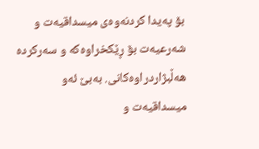بۆ په‌یدا كردنه‌وه‌ی میسداقیه‌ت و شه‌رعیه‌ت بۆ ڕێكخراوه‌كه‌ و سه‌ركرده‌ هه‌ڵبژاردراوه‌كانی. به‌بێ ئه‌و میسداقیه‌ت و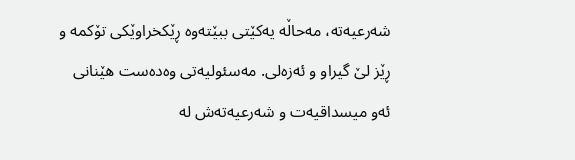شه‌رعیه‌ته‌، مه‌حاڵه‌ یه‌كێتی ببێته‌وه‌ ڕێكخراوێكی تۆكمه‌ و ڕێز لێ گیراو و ئه‌زه‌لی. مه‌سئولیه‌تی و‌ه‌ده‌ست هێنانی ئه‌و میسداقیه‌ت و شه‌رعیه‌ته‌ش له‌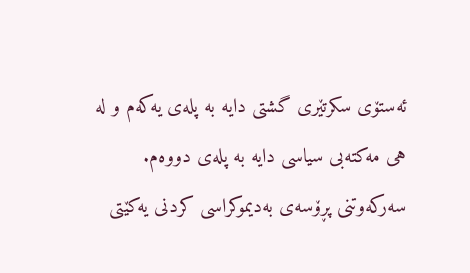ئه‌ستۆی سكرتێری گشتی دایه‌ به‌ پله‌ی یه‌كه‌م و له‌ هی مه‌كته‌بی سیاسی دایه‌ به‌ پله‌ی دووه‌م. سه‌ركه‌وتنی پڕۆسه‌ی به‌دیموكراسی كردنی یه‌كێتی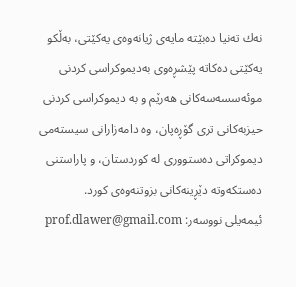نه‌ك ته‌نیا ده‌بێته‌ مایه‌ی ژیانه‌وه‌ی یه‌كێتی، به‌ڵكو یه‌كێتی ده‌كاته‌ پێشڕه‌وی به‌دیموكراسی كردنی موئه‌سسه‌سه‌كانی هه‌رێم و به‌ دیموكراسی كردنی حیزبه‌كانی تری گۆڕه‌پان، وه‌ دامه‌زارانی سیسته‌می دیموكراتی ده‌ستووری له‌ كوردستان، و پاراستنی ده‌ستكه‌وته‌ دێڕینه‌كانی بزوتنه‌وه‌ی كورد.
ئیمه‌یلی نووسه‌ر: prof.dlawer@gmail.com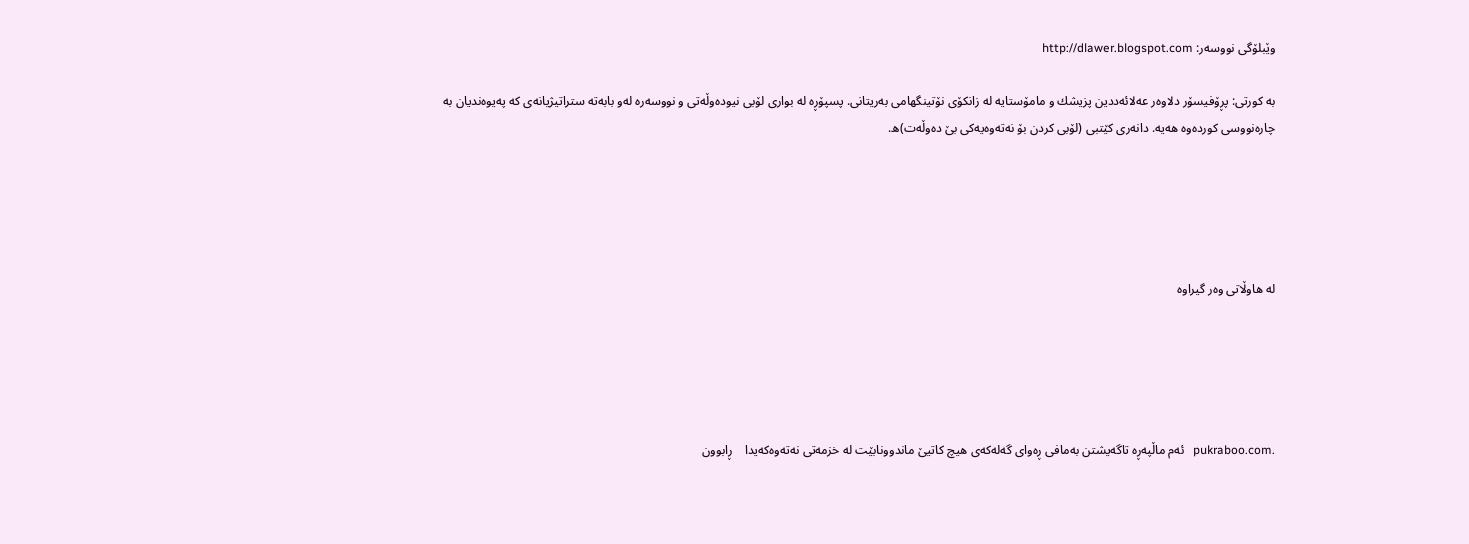وێبلۆگی نووسه‌ر: http://dlawer.blogspot.com

به‌ كورتی: پڕۆفیسۆر دلاوه‌ر عه‌لائه‌ددین پزیشك و مامۆستایه‌ له‌ زانكۆی نۆتینگهامی به‌ریتانی. پسپۆڕه‌ له‌ بواری لۆبی نیوده‌وڵه‌تی و نووسه‌ره‌ له‌و بابه‌ته‌ ستراتیژیانه‌ی كه‌ په‌یوه‌ندیان به‌ چاره‌نووسی كورده‌وه‌ هه‌یه‌. دانه‌ری كێتبی (لۆبی كردن بۆ نه‌ته‌وه‌یه‌كی بێ ده‌وڵه‌ت)ه‌.





له‌ هاوڵاتی وه‌ر گیراوه‌





.pukraboo.com   ئه‌م ماڵپه‌ڕه‌ تاگه‌یشتن به‌مافی ڕه‌وای گه‌له‌که‌ی هیچ کاتیێ ماندوونابێت له‌ خزمه‌تی نه‌ته‌وه‌که‌یدا    ڕابوون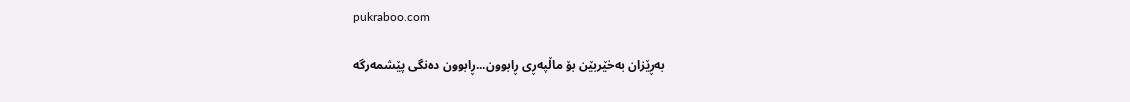pukraboo.com

به‌ڕێزان به‌خێربێن بۆ ماڵپه‌ڕی ڕابوون...ڕابوون ده‌نگی پێشمه‌رگه‌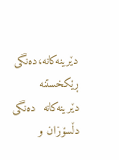دێرینه‌کانه‌،ده‌نگی ڕێکخستنه‌ دێرینه‌کانه ‌ ده‌نگی دڵسۆزان و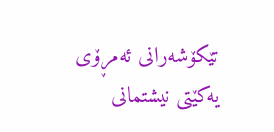تێکۆشه‌رانی ئه‌مڕۆی یه‌کێتی نیشتمانی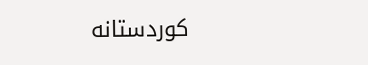کوردستانه‌